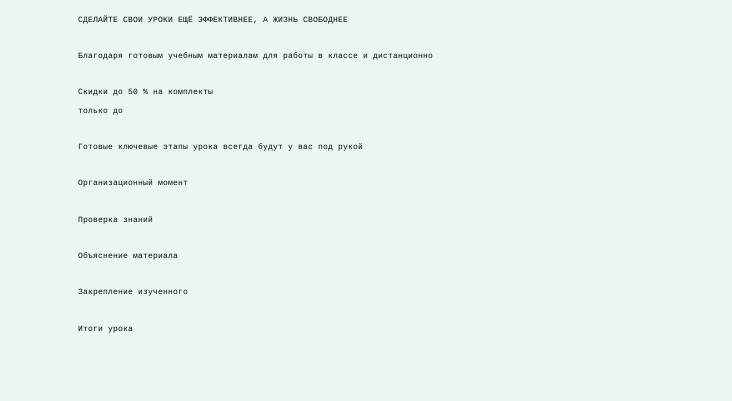СДЕЛАЙТЕ СВОИ УРОКИ ЕЩЁ ЭФФЕКТИВНЕЕ, А ЖИЗНЬ СВОБОДНЕЕ

Благодаря готовым учебным материалам для работы в классе и дистанционно

Скидки до 50 % на комплекты
только до

Готовые ключевые этапы урока всегда будут у вас под рукой

Организационный момент

Проверка знаний

Объяснение материала

Закрепление изученного

Итоги урока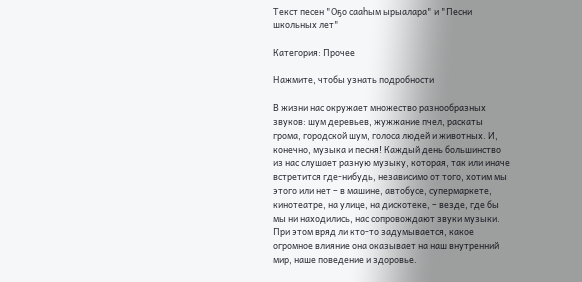Текст песен "Оҕо сааһым ырыалара" и "Песни школьных лет"

Категория: Прочее

Нажмите, чтобы узнать подробности

В жизни нас окружает множество разнообразных звуков: шум деревьев, жужжание пчел, раскаты грома, городской шум, голоса людей и животных. И, конечно, музыка и песня! Каждый день большинство из нас слушает разную музыку, которая, так или иначе встретится где-нибудь, независимо от того, хотим мы этого или нет – в машине, автобусе, супермаркете, кинотеатре, на улице, на дискотеке, – везде, где бы мы ни находились, нас сопровождают звуки музыки. При этом вряд ли кто-то задумывается, какое огромное влияние она оказывает на наш внутренний мир, наше поведение и здоровье.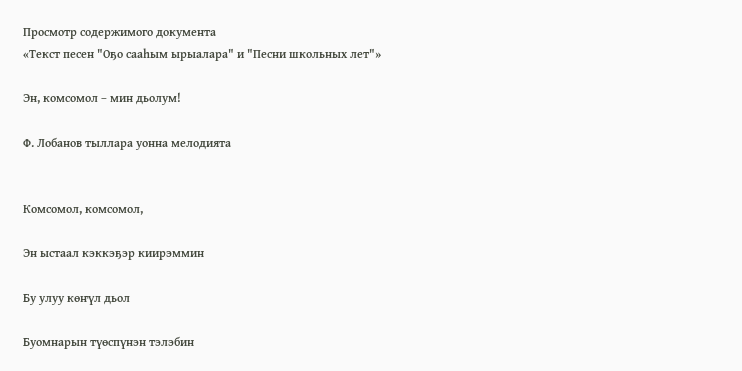Просмотр содержимого документа
«Текст песен "Оҕо сааһым ырыалара" и "Песни школьных лет"»

Эн, комсомол – мин дьолум!

Ф. Лобанов тыллара уонна мелодията


Комсомол, комсомол,

Эн ыстаал кэккэҕэр киирэммин

Бу улуу көҥүл дьол

Буомнарын түөспүнэн тэлэбин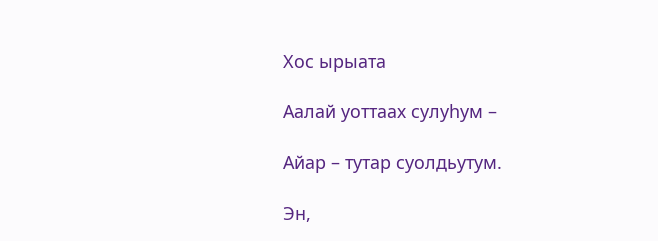Хос ырыата

Аалай уоттаах сулуһум –

Айар – тутар суолдьутум.

Эн,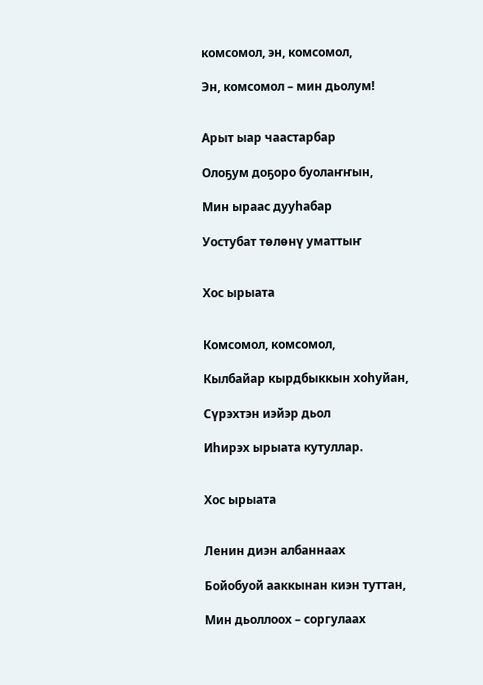комсомол, эн, комсомол,

Эн, комсомол – мин дьолум!


Арыт ыар чаастарбар

Олоҕум доҕоро буолаҥҥын,

Мин ыраас дууһабар

Уостубат төлөнү уматтыҥ


Хос ырыата


Комсомол, комсомол,

Кылбайар кырдбыккын хоһуйан,

Сүрэхтэн иэйэр дьол

Иһирэх ырыата кутуллар.


Хос ырыата


Ленин диэн албаннаах

Бойобуой ааккынан киэн туттан,

Мин дьоллоох – соргулаах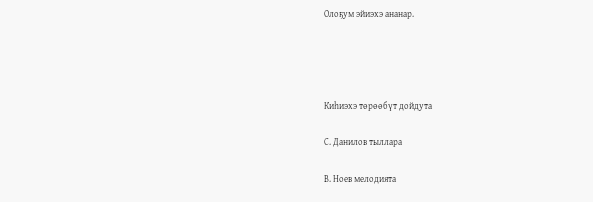Олоҕум эйиэхэ ананар.




Киһиэхэ төрөөбүт дойдута

С. Данилов тыллара

В. Ноев мелодията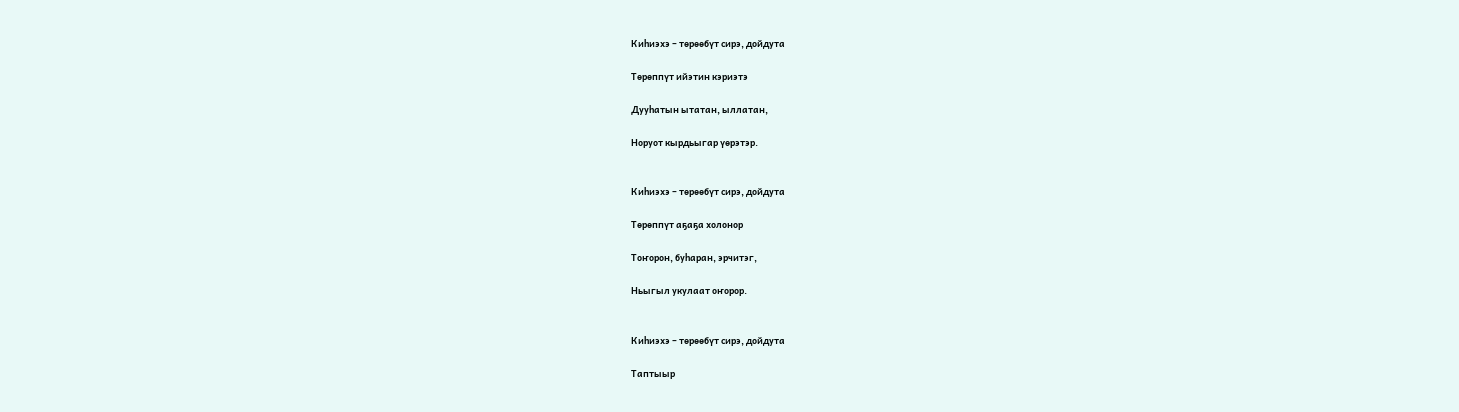Киһиэхэ – төрөөбүт сирэ, дойдута

Төрөппүт ийэтин кэриэтэ

Дууһатын ытатан, ыллатан,

Норуот кырдьыгар үөрэтэр.


Киһиэхэ – төрөөбүт сирэ, дойдута

Төрөппүт аҕаҕа холонор

Тоҥорон, буһаран, эрчитэг,

Ньыгыл укулаат оҥорор.


Киһиэхэ – төрөөбүт сирэ, дойдута

Таптыыр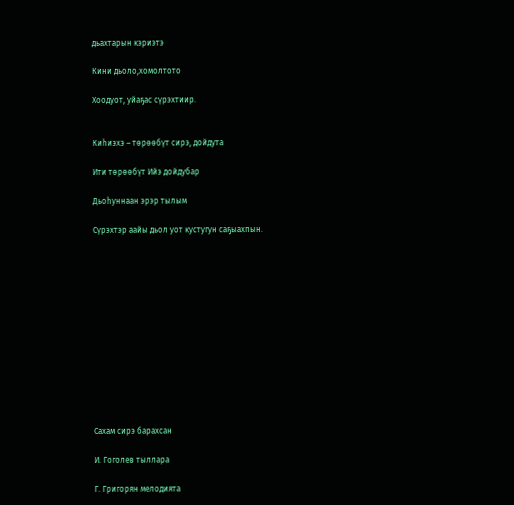дьахтарын кэриэтэ

Кини дьоло,хомолтото

Хоодуот, уйаҕас сүрэхтиир.


Киһиэхэ – төрөөбүт сирэ, дойдута

Ити төрөөбүт Ийэ дойдубар

Дьоһуннаан эрэр тылым

Сүрэхтэр аайы дьол уот кустугун саҕыахпын.













Сахам сирэ барахсан

И. Гоголев тыллара

Г. Григорян мелодията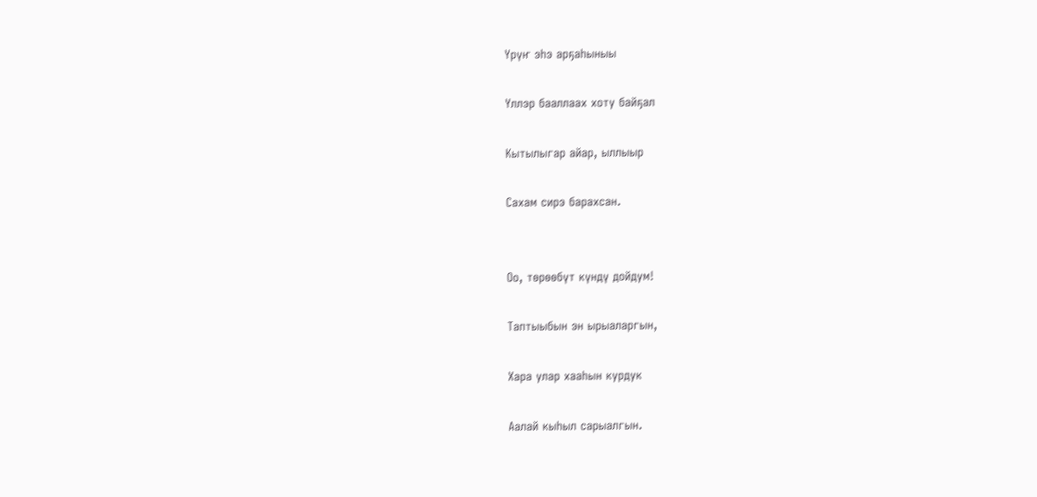Үрүҥ эһэ арҕаһыныы

Үллэр бааллаах хоту байҕал

Кытылыгар айар, ыллыыр

Сахам сирэ барахсан.


Оо, төрөөбүт күндү дойдум!

Таптыыбын эн ырыаларгын,

Хара улар хааһын курдук

Аалай кыһыл сарыалгын.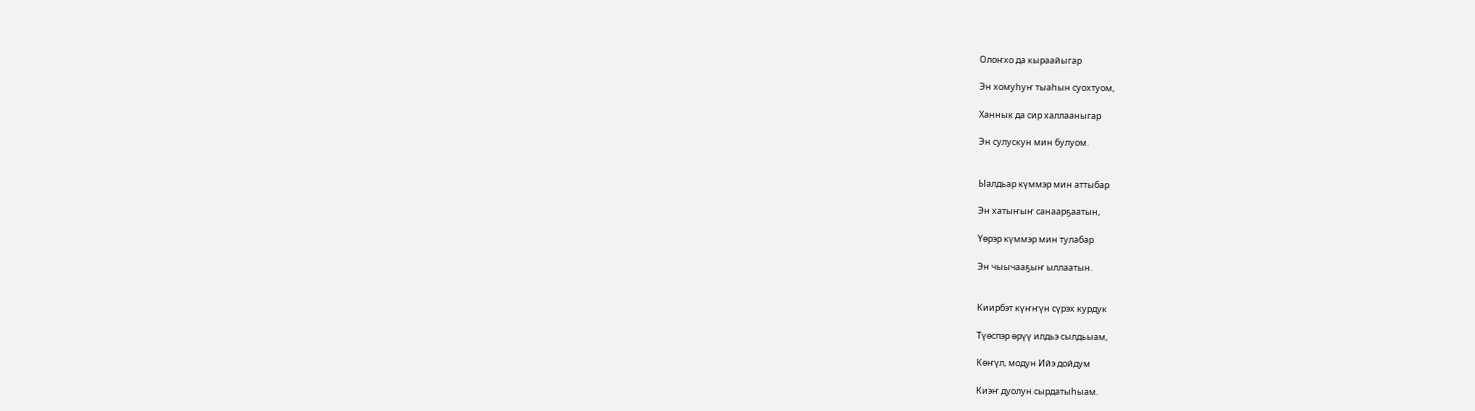Олоҥхо да кыраайыгар

Эн хомуһуҥ тыаһын суохтуом,

Ханнык да сир халлааныгар

Эн сулускун мин булуом.


Ыалдьар күммэр мин аттыбар

Эн хатыҥыҥ санаарҕаатын,

Үөрэр күммэр мин тулабар

Эн чыычааҕыҥ ыллаатын.


Киирбэт күҥҥүн сүрэх курдук

Түөспэр өрүү илдьэ сылдьыам,

Көҥүл, модун Ийэ дойдум

Киэҥ дуолун сырдатыһыам.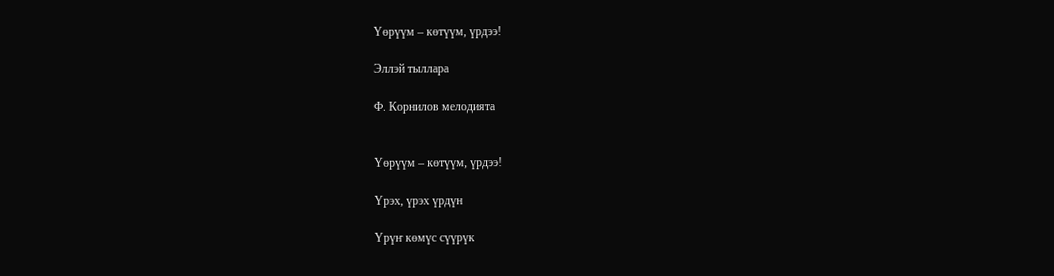Үөрүүм – көтүүм, үрдээ!

Эллэй тыллара

Ф. Корнилов мелодията


Үөрүүм – көтүүм, үрдээ!

Үрэх, үрэх үрдүн

Үрүҥ көмүс сүүрүк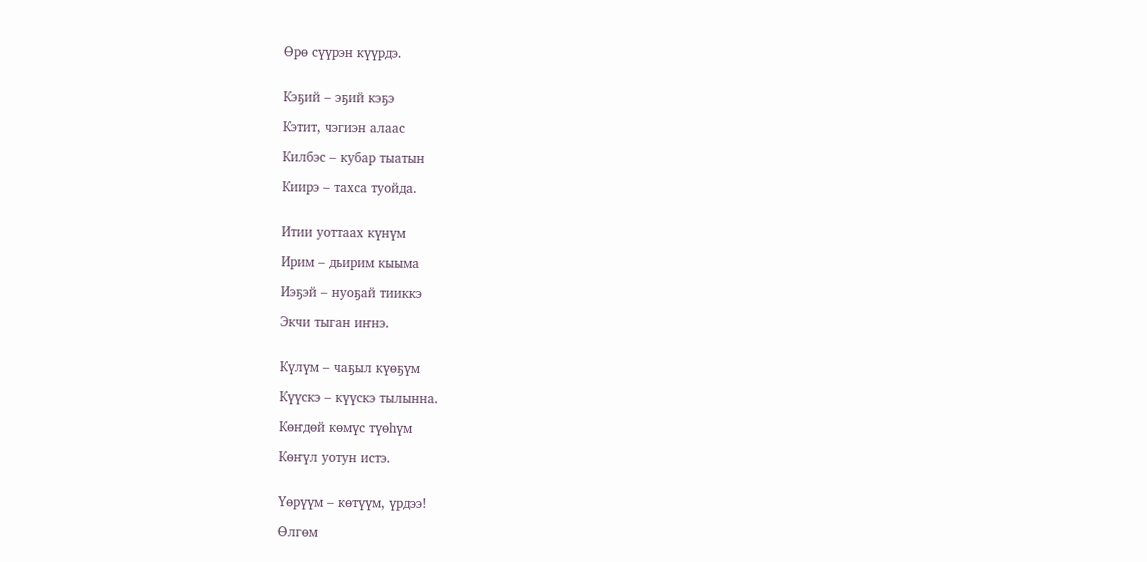Өрө сүүрэн күүрдэ.


Кэҕий – эҕий кэҕэ

Кэтит, чэгиэн алаас

Килбэс – кубар тыатын

Киирэ – тахса туойда.


Итии уоттаах күнүм

Ирим – дьирим кыыма

Иэҕэй – нуоҕай тииккэ

Экчи тыган иҥнэ.


Күлүм – чаҕыл күөҕүм

Күүскэ – күүскэ тылынна.

Көҥдөй көмүс түөһүм

Көҥүл уотун истэ.


Үөрүүм – көтүүм, үрдээ!

Өлгөм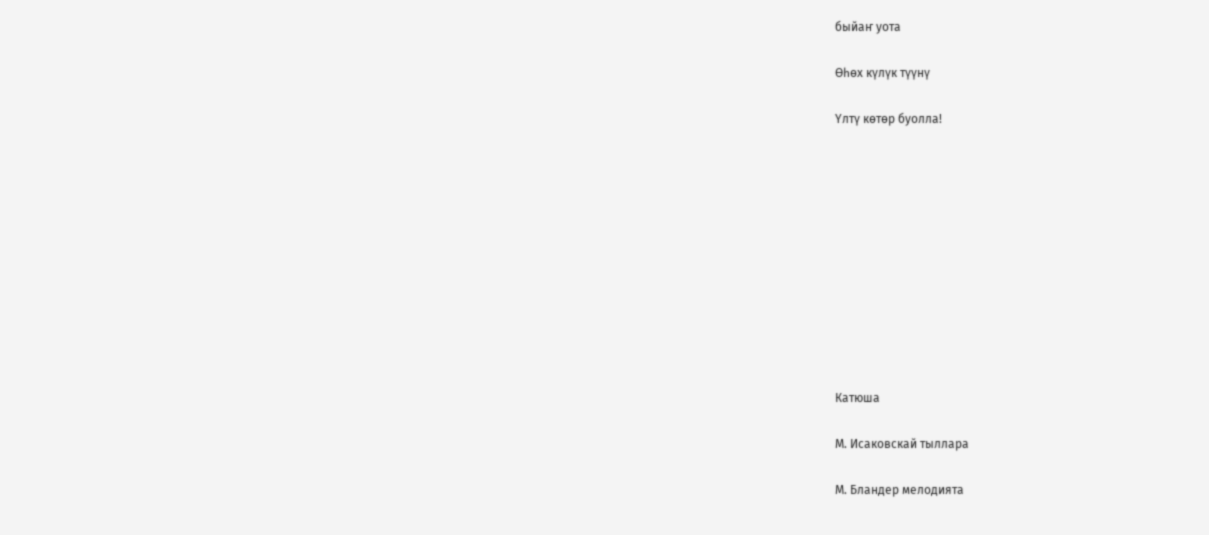быйаҥ уота

Өһөх күлүк түүнү

Үлтү көтөр буолла!











Катюша

М. Исаковскай тыллара

М. Бландер мелодията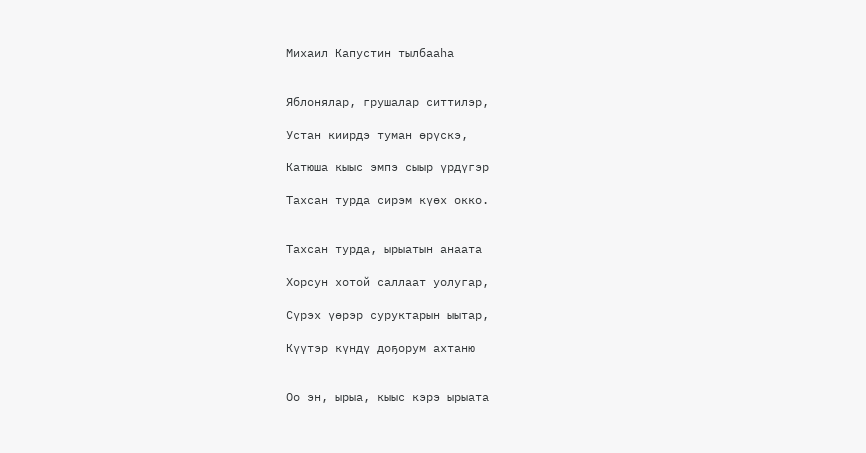Михаил Капустин тылбааһа


Яблонялар, грушалар ситтилэр,

Устан киирдэ туман өрүскэ,

Катюша кыыс эмпэ сыыр үрдүгэр

Тахсан турда сирэм күөх окко.


Тахсан турда, ырыатын анаата

Хорсун хотой саллаат уолугар,

Сүрэх үөрэр суруктарын ыытар,

Күүтэр күндү доҕорум ахтаню


Оо эн, ырыа, кыыс кэрэ ырыата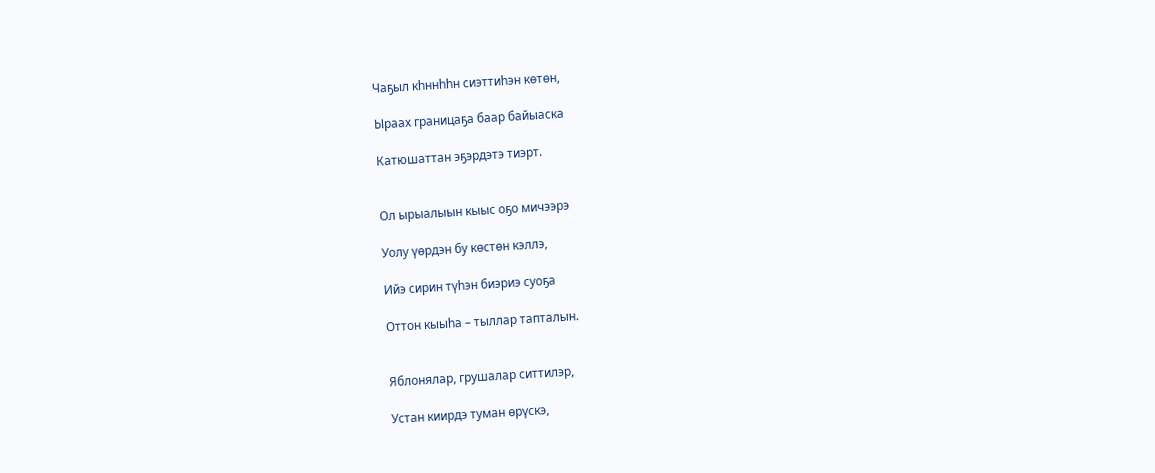Чаҕыл кһннһһн сиэттиһэн көтөн,

Ыраах границаҕа баар байыаска

Катюшаттан эҕэрдэтэ тиэрт.


Ол ырыалыын кыыс оҕо мичээрэ

Уолу үөрдэн бу көстөн кэллэ,

Ийэ сирин түһэн биэриэ суоҕа

Оттон кыыһа – тыллар тапталын.


Яблонялар, грушалар ситтилэр,

Устан киирдэ туман өрүскэ,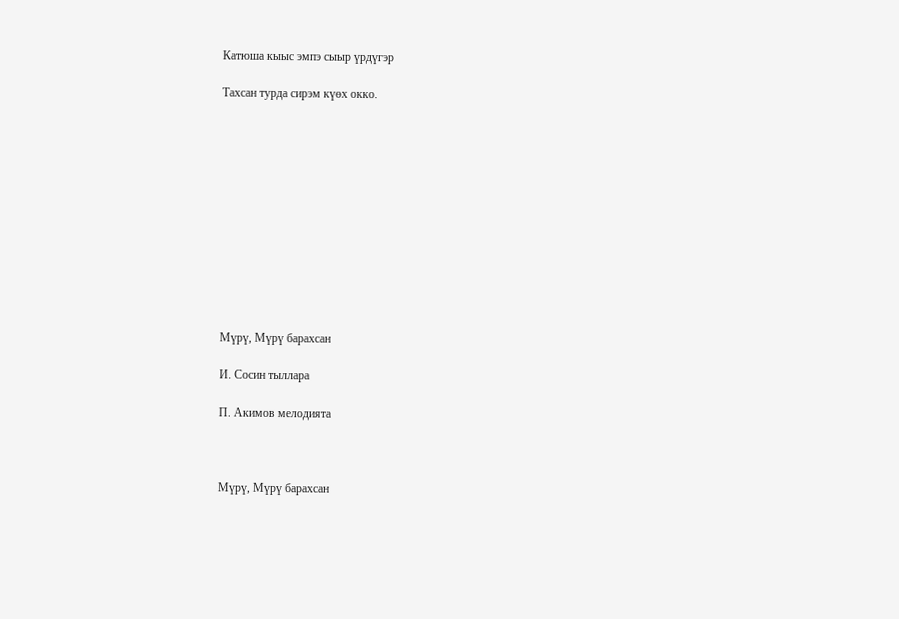Катюша кыыс эмпэ сыыр үрдүгэр

Тахсан турда сирэм күөх окко.












Мүрү, Мүрү барахсан

И. Сосин тыллара

П. Акимов мелодията



Мүрү, Мүрү барахсан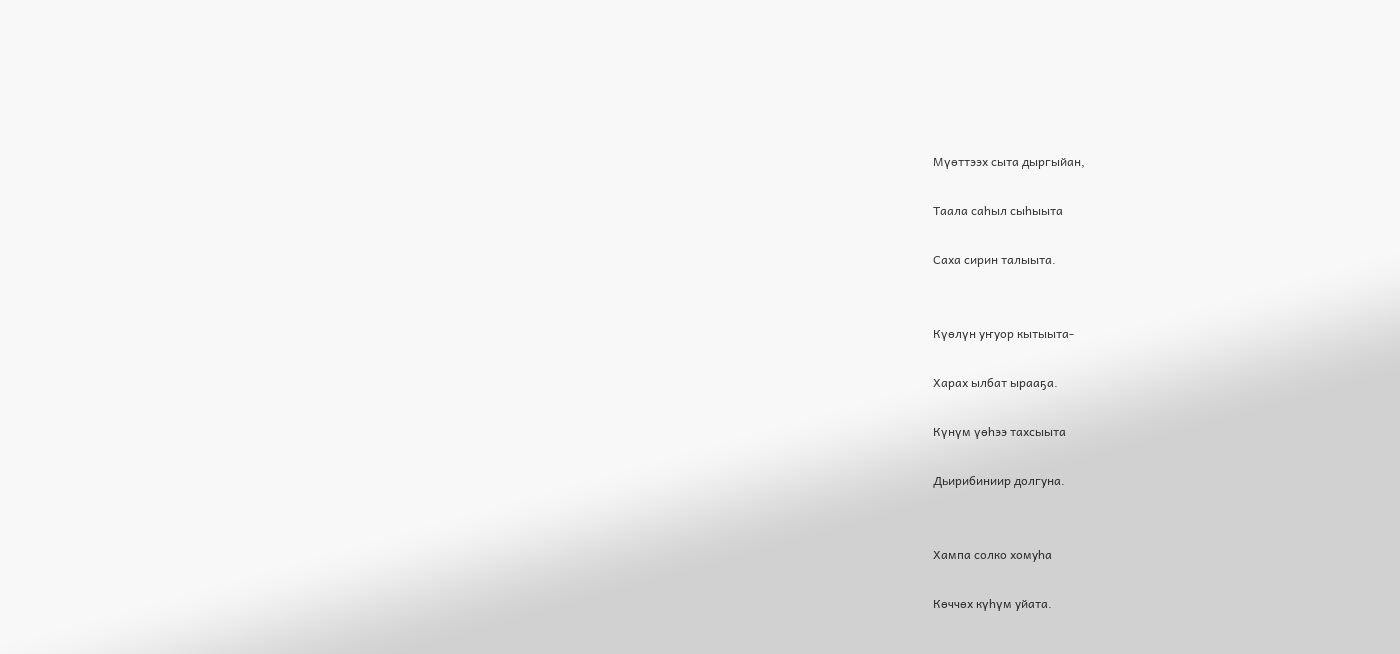Мүөттээх сыта дыргыйан,

Таала саһыл сыһыыта

Саха сирин талыыта.


Күөлүн уҥуор кытыыта-

Харах ылбат ырааҕа.

Күнүм үөһээ тахсыыта

Дьирибиниир долгуна.


Хампа солко хомуһа

Көччөх күһүм уйата.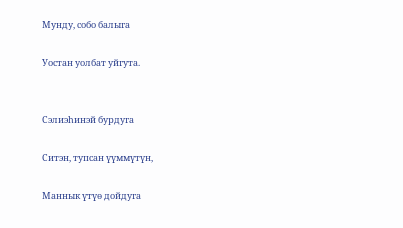Мунду, собо балыга

Уостан уолбат уйгута.


Сэлиэһинэй бурдуга

Ситэн, тупсан үүммүтүн,

Маннык үтүө дойдуга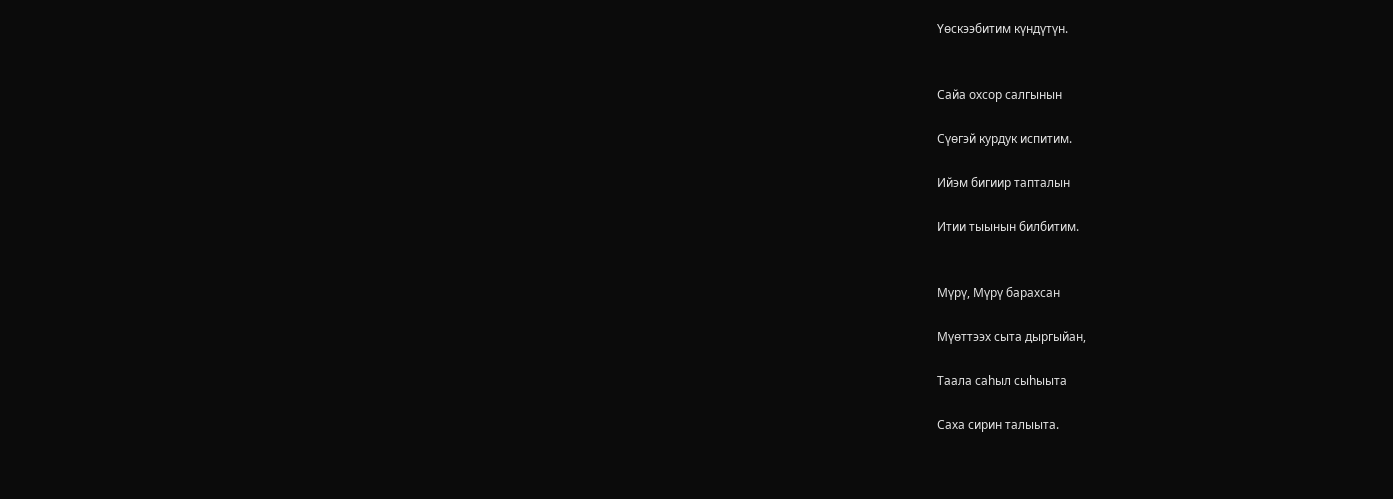Үөскээбитим күндүтүн.


Сайа охсор салгынын

Сүөгэй курдук испитим.

Ийэм бигиир тапталын

Итии тыынын билбитим.


Мүрү, Мүрү барахсан

Мүөттээх сыта дыргыйан,

Таала саһыл сыһыыта

Саха сирин талыыта.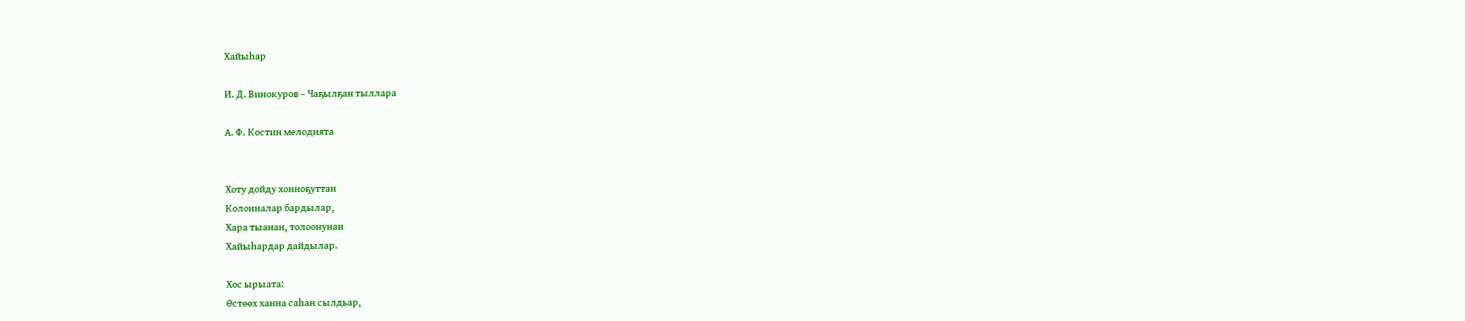Хайыһар

И. Д. Винокуров – Чаҕылҕан тыллара

А. Ф. Костин мелодията


Хоту дойду хонноҕуттан
Колонналар бардылар,
Хара тыанан, толоонунан
Хайыһардар дайдылар.

Хос ырыата:
Өстөөх ханна саһан сылдьар,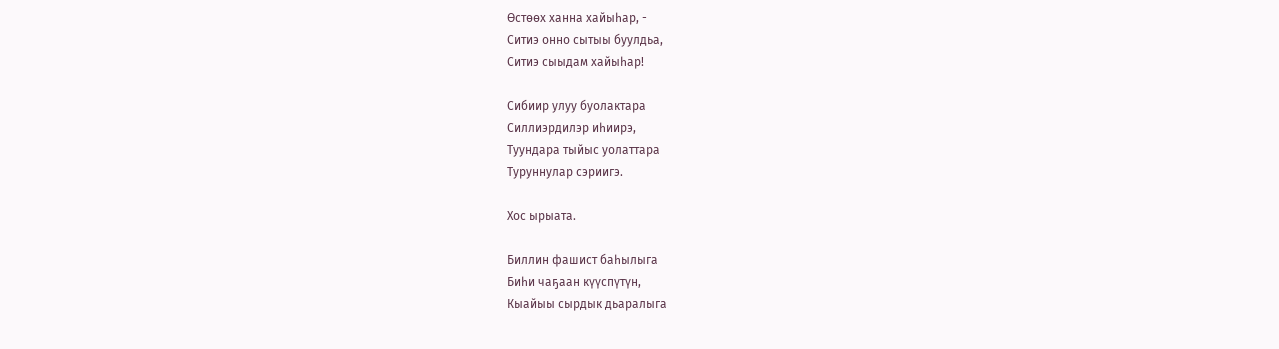Өстөөх ханна хайыһар, -
Ситиэ онно сытыы буулдьа,
Ситиэ сыыдам хайыһар!

Сибиир улуу буолактара
Силлиэрдилэр иһиирэ,
Туундара тыйыс уолаттара
Туруннулар сэриигэ.

Хос ырыата.

Биллин фашист баһылыга
Биһи чаҕаан күүспүтүн,
Кыайыы сырдык дьаралыга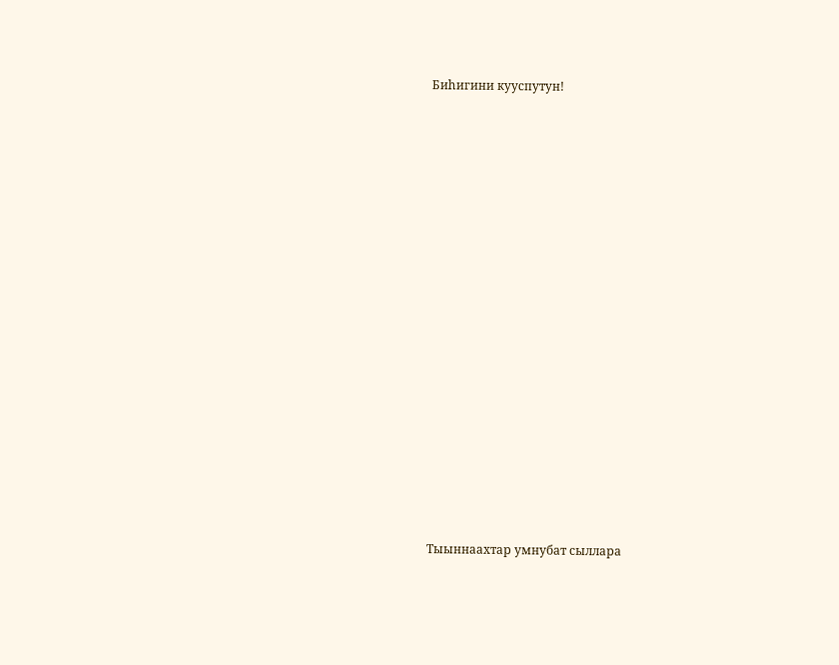Биһигини кууспутун!

















Тыыннаахтар умнубат сыллара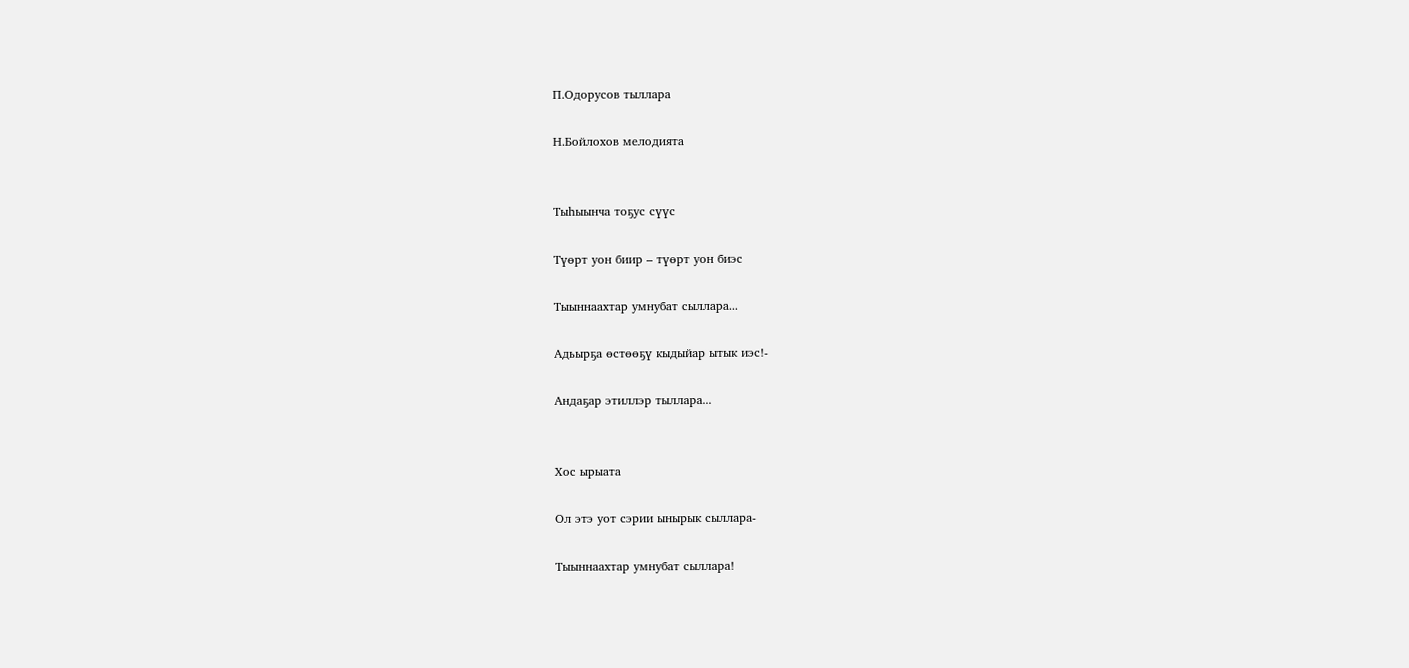П.Одорусов тыллара

Н.Бойлохов мелодията


Тыһыынча тоҕус сүүс

Түөрт уон биир – түөрт уон биэс

Тыыннаахтар умнубат сыллара...

Адьырҕа өстөөҕү кыдыйар ытык иэс!-

Андаҕар этиллэр тыллара...


Хос ырыата

Ол этэ уот сэрии ынырык сыллара-

Тыыннаахтар умнубат сыллара!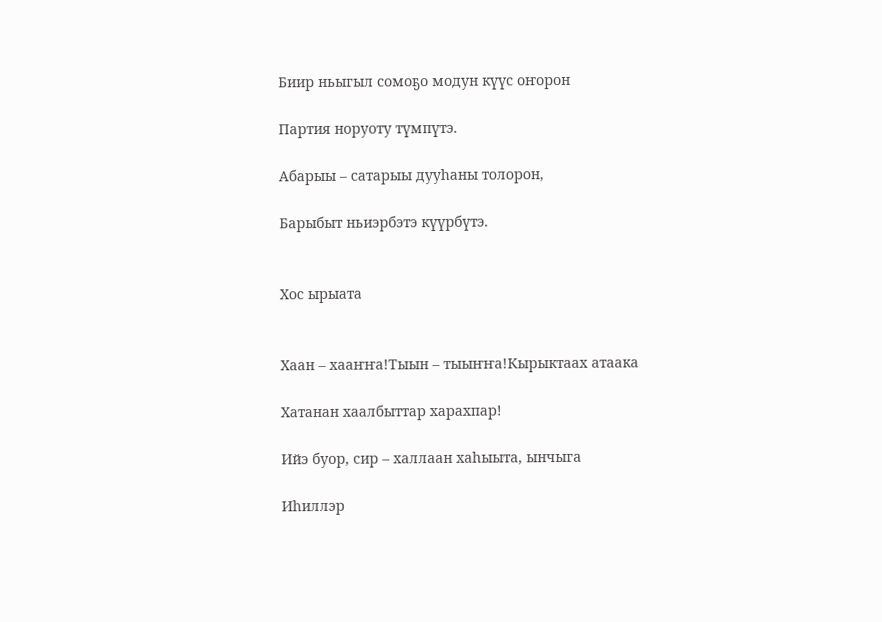Биир ньыгыл сомоҕо модун күүс оҥорон

Партия норуоту түмпүтэ.

Абарыы – сатарыы дууһаны толорон,

Барыбыт ньиэрбэтэ күүрбүтэ.


Хос ырыата


Хаан – хааҥҥа!Тыын – тыыҥҥа!Кырыктаах атаака

Хатанан хаалбыттар харахпар!

Ийэ буор, сир – халлаан хаһыыта, ынчыга

Иһиллэр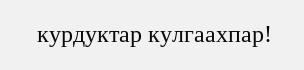курдуктар кулгаахпар!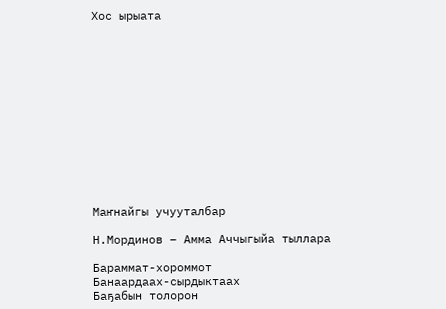Хос ырыата













Маҥнайгы учууталбар

Н.Мординов – Амма Аччыгыйа тыллара

Бараммат-хороммот
Банаардаах-сырдыктаах
Баҕабын толорон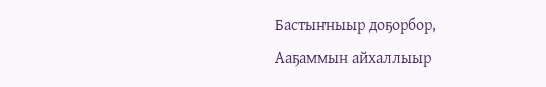Бастыҥныыр доҕорбор,
Ааҕаммын айхаллыыр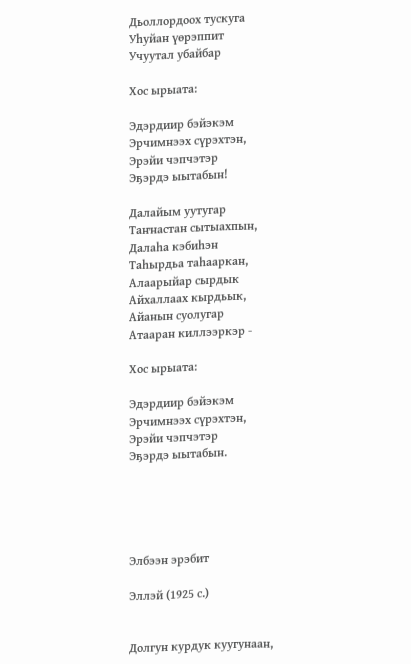Дьоллордоох тускуга
Уhуйан үөрэппит
Учуутал убайбар

Хос ырыата:

Эдэрдиир бэйэкэм
Эрчимнээх сүрэхтэн,
Эрэйи чэпчэтэр
Эҕэрдэ ыытабын!

Далайым уутугар
Таҥнастан сытыахпын,
Далаhа кэбиhэн
Таhырдьа таhааркан,
Алаарыйар сырдык
Айхаллаах кырдьык,
Айанын суолугар
Атааран киллээркэр -

Хос ырыата:

Эдэрдиир бэйэкэм
Эрчимнээх сүрэхтэн,
Эрэйи чэпчэтэр
Эҕэрдэ ыытабын.





Элбээн эрэбит

Эллэй (1925 с.)


Долгун курдук куугунаан,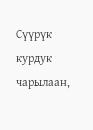Сүүрүк курдук чарылаан,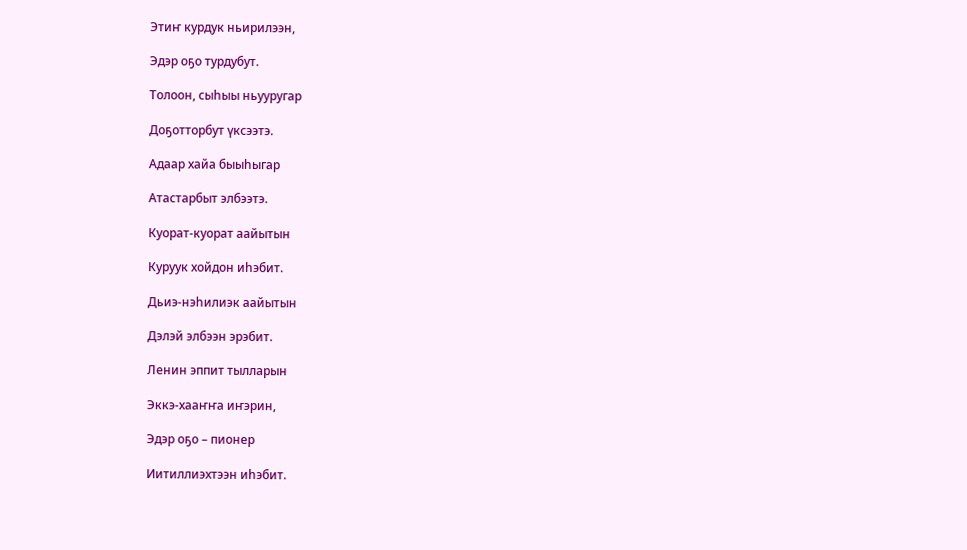Этиҥ курдук ньирилээн,

Эдэр оҕо турдубут.

Толоон, сыһыы ньууругар

Доҕотторбут үксээтэ.

Адаар хайа быыһыгар

Атастарбыт элбээтэ.

Куорат-куорат аайытын

Куруук хойдон иһэбит.

Дьиэ-нэһилиэк аайытын

Дэлэй элбээн эрэбит.

Ленин эппит тылларын

Эккэ-хааҥҥа иҥэрин,

Эдэр оҕо – пионер

Иитиллиэхтээн иһэбит.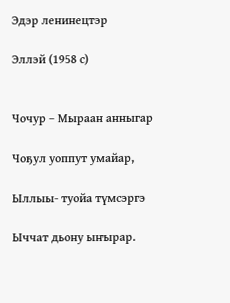Эдэр ленинецтэр

Эллэй (1958 с)


Чочур – Мыраан анныгар

Чоҕул уоппут умайар,

Ыллыы- туойа түмсэргэ

Ыччат дьону ыҥырар.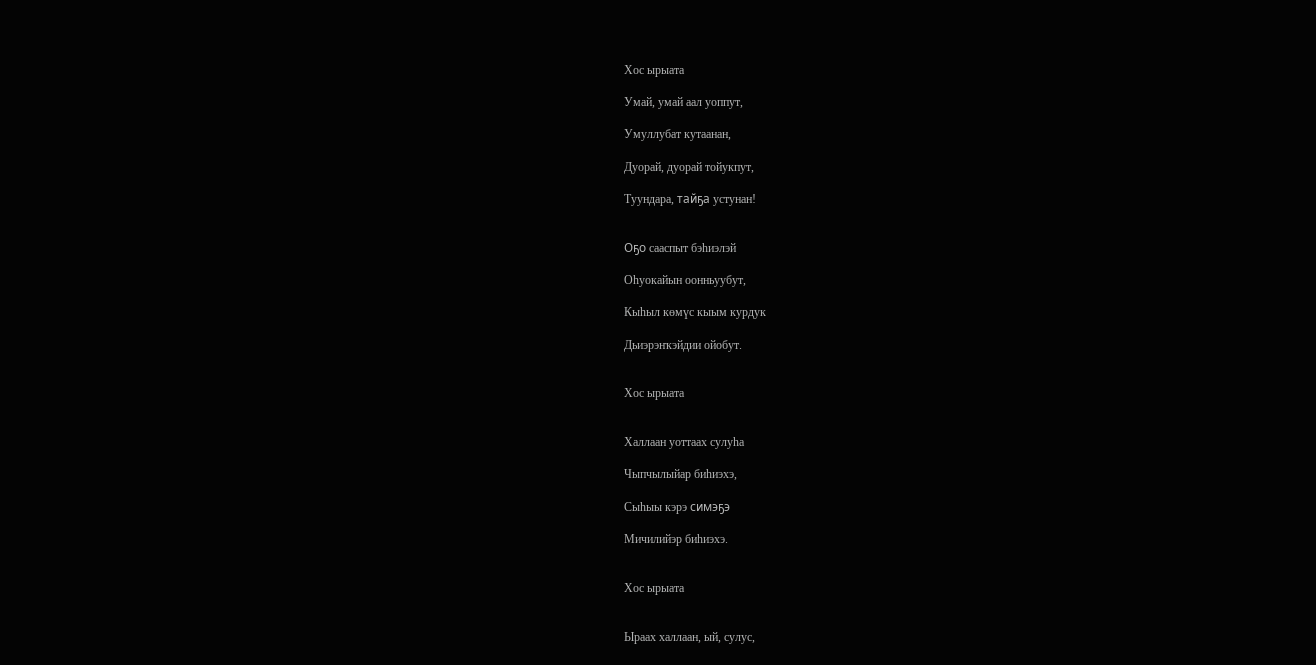Хос ырыата

Умай, умай аал уоппут,

Умуллубат кутаанан,

Дуорай, дуорай тойукпут,

Туундара, тайҕа устунан!


Оҕо сааспыт бэһиэлэй

Оһуокайын оонньуубут,

Кыһыл көмүс кыым курдук

Дьиэрэҥкэйдии ойобут.


Хос ырыата


Халлаан уоттаах сулуһа

Чыпчылыйар биһиэхэ,

Сыһыы кэрэ симэҕэ

Мичилийэр биһиэхэ.


Хос ырыата


Ыраах халлаан, ый, сулус,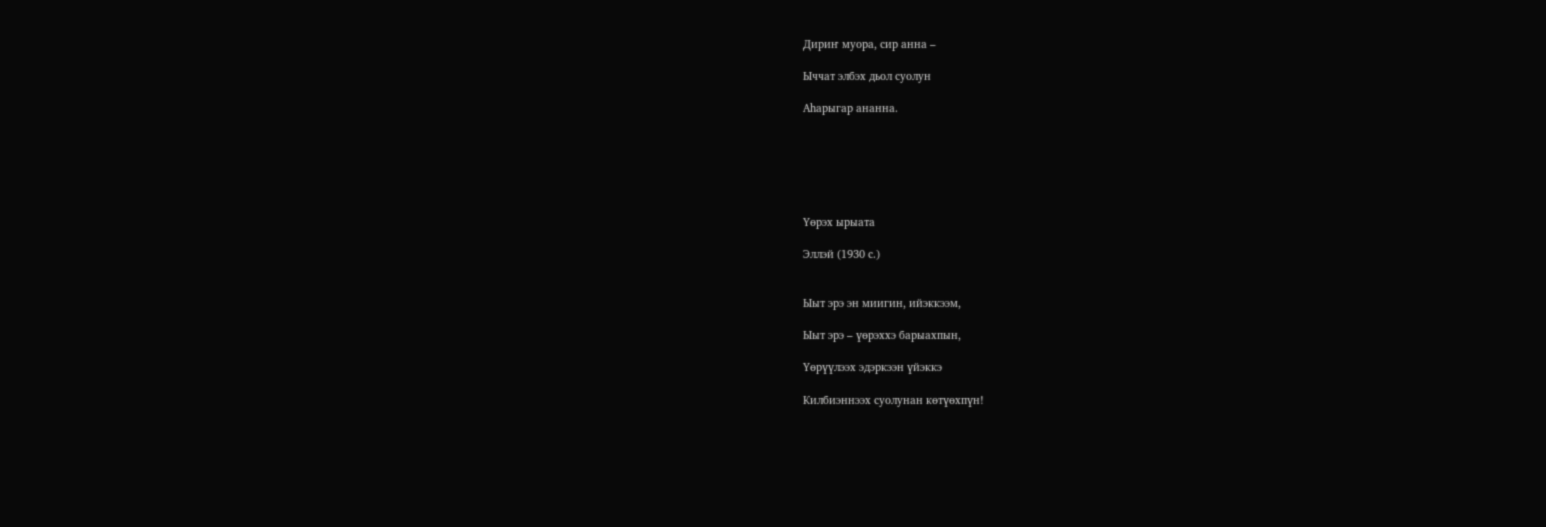Дириҥ муора, сир анна –

Ыччат элбэх дьол суолун

Аһарыгар ананна.






Үөрэх ырыата

Эллэй (1930 с.)


Ыыт эрэ эн миигин, ийэккээм,

Ыыт эрэ – үөрэххэ барыахпын,

Үөрүүлээх эдэркээн үйэккэ

Килбиэннээх суолунан көтүөхпүн!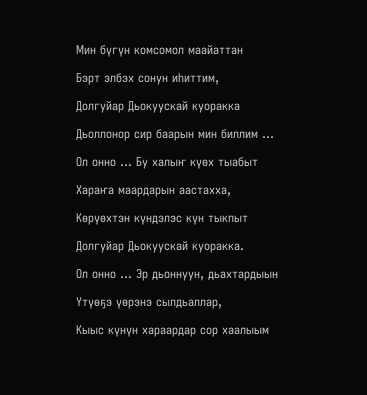Мин бүгүн комсомол маайаттан

Бэрт элбэх сонун иһиттим,

Долгуйар Дьокуускай куоракка

Дьоллонор сир баарын мин биллим ...

Ол онно ... Бу халыҥ күөх тыабыт

Хараҥа маардарын аастахха,

Көрүөхтэн күндэлэс күн тыкпыт

Долгуйар Дьокуускай куоракка.

Ол онно ... Эр дьоннуун, дьахтардыын

Үтүөҕэ үөрэнэ сылдьаллар,

Кыыс күнүн хараардар сор хаалыым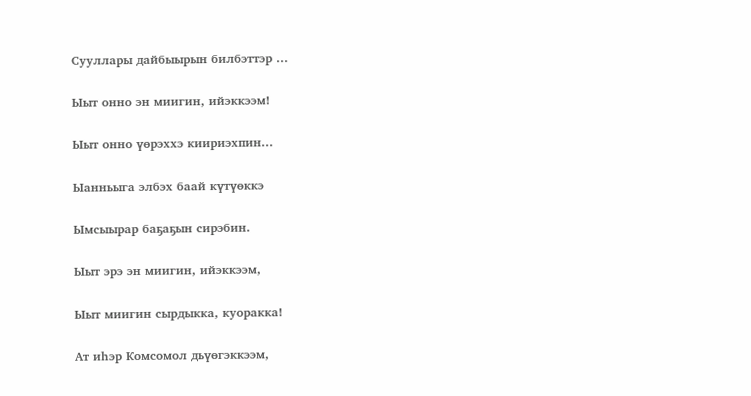Сууллары дайбыырын билбэттэр ...

Ыыт онно эн миигин, ийэккээм!

Ыыт онно үөрэххэ киириэхпин...

Ыанньыга элбэх баай күтүөккэ

Ымсыырар баҕаҕын сирэбин.

Ыыт эрэ эн миигин, ийэккээм,

Ыыт миигин сырдыкка, куоракка!

Ат иһэр Комсомол дьүөгэккээм,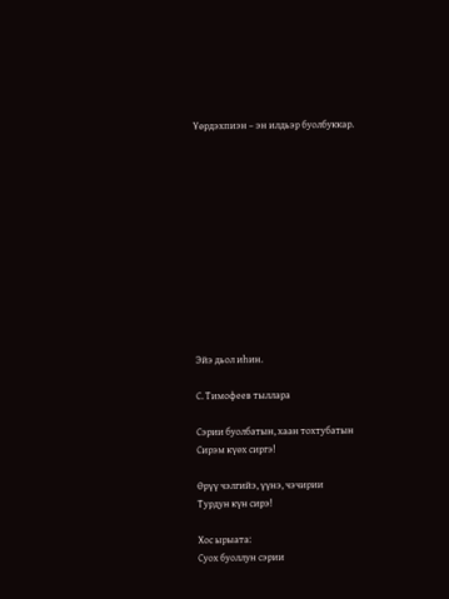Үөрдэхпиэн – эн илдьэр буолбуккар.












Эйэ дьол иһин.

С. Тимофеев тыллара

Сэрии буолбатын, хаан тохтубатын
Сирэм күөх сиргэ!

Өрүү чэлгийэ, үүнэ, чэчирии
Турдун күн сирэ!

Хос ырыата:
Суох буоллун сэрии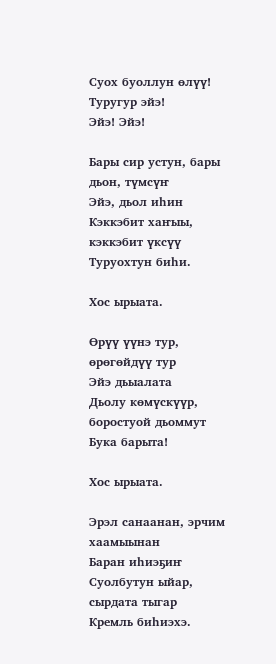Суох буоллун өлүү!
Туругур эйэ!
Эйэ! Эйэ!

Бары сир устун, бары дьон, түмсүҥ
Эйэ, дьол иһин
Кэккэбит хаҥыы, кэккэбит үксүү
Туруохтун биһи.

Хос ырыата.

Өрүү үүнэ тур, өрөгөйдүү тур
Эйэ дьыалата
Дьолу көмүскүүр, боростуой дьоммут
Бука барыта!

Хос ырыата.

Эрэл санаанан, эрчим хаамыынан
Баран иһиэҕиҥ
Суолбутун ыйар, сырдата тыгар
Кремль биһиэхэ.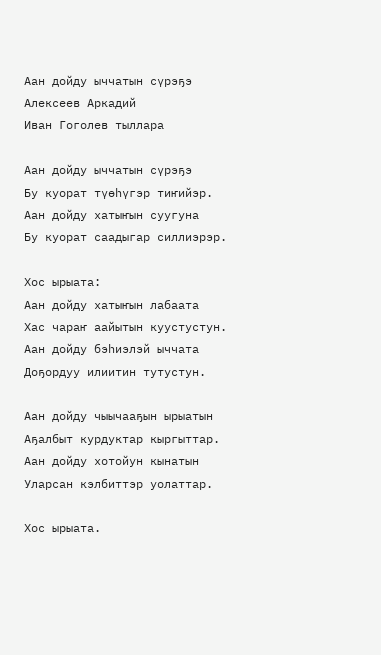Аан дойду ыччатын сүрэҕэ
Алексеев Аркадий
Иван Гоголев тыллара

Аан дойду ыччатын сүрэҕэ
Бу куорат түөһүгэр тиҥийэр.
Аан дойду хатыҥын суугуна
Бу куорат саадыгар силлиэрэр.

Хос ырыата:
Аан дойду хатыҥын лабаата
Хас чараҥ аайытын куустустун.
Аан дойду бэһиэлэй ыччата
Доҕордуу илиитин тутустун.

Аан дойду чыычааҕын ырыатын
Аҕалбыт курдуктар кыргыттар.
Аан дойду хотойун кынатын
Уларсан кэлбиттэр уолаттар.

Хос ырыата.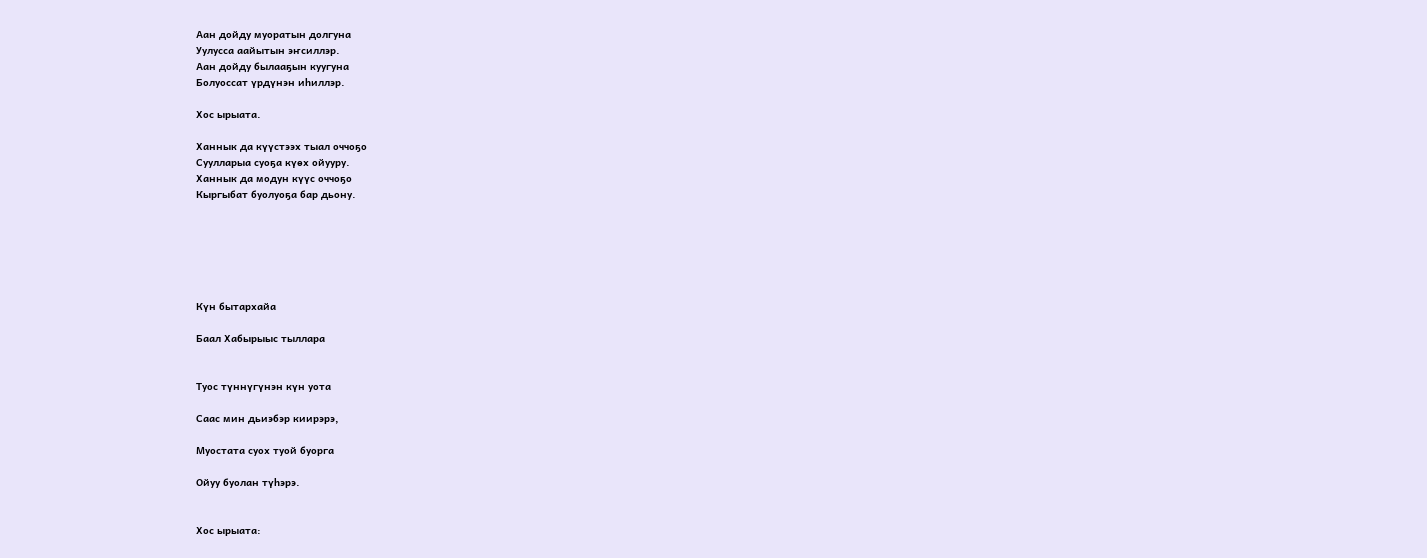Аан дойду муоратын долгуна
Уулусса аайытын эҥсиллэр.
Аан дойду былааҕын куугуна
Болуоссат үрдүнэн иһиллэр.

Хос ырыата.

Ханнык да күүстээх тыал оччоҕо
Суулларыа суоҕа күөх ойууру.
Ханнык да модун күүс оччоҕо
Кыргыбат буолуоҕа бар дьону.






Күн бытархайа

Баал Хабырыыс тыллара


Туос түннүгүнэн күн уота

Саас мин дьиэбэр киирэрэ,

Муостата суох туой буорга

Ойуу буолан түһэрэ.


Хос ырыата: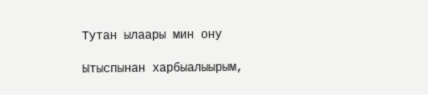Тутан ылаары мин ону

Ытыспынан харбыалыырым,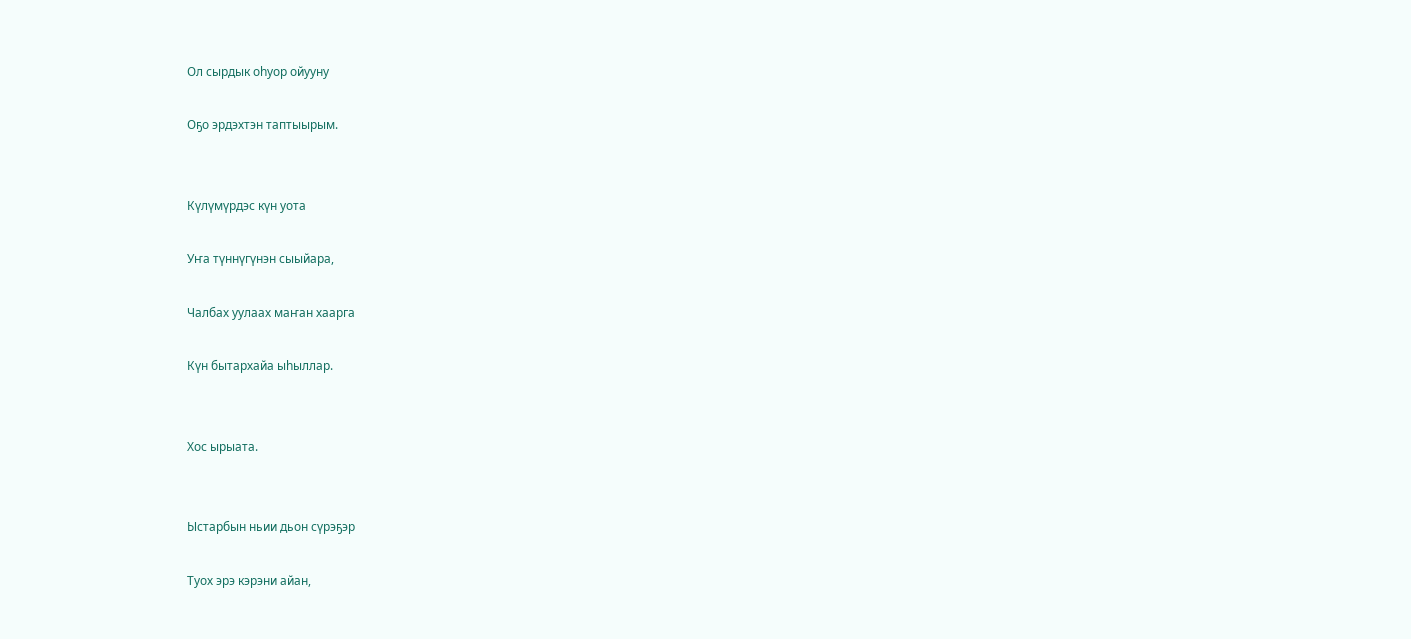Ол сырдык оһуор ойууну

Оҕо эрдэхтэн таптыырым.


Күлүмүрдэс күн уота

Уҥа түннүгүнэн сыыйара,

Чалбах уулаах маҥан хаарга

Күн бытархайа ыһыллар.


Хос ырыата.


Ыстарбын ньии дьон сүрэҕэр

Туох эрэ кэрэни айан,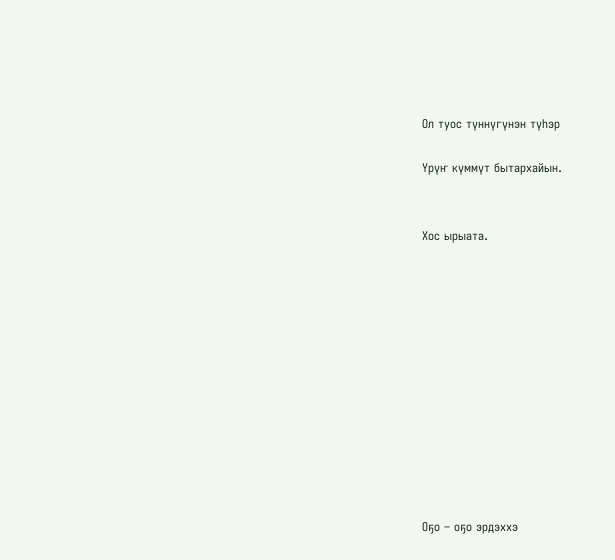Ол туос түннүгүнэн түһэр

Үрүҥ күммүт бытархайын.


Хос ырыата.












Оҕо – оҕо эрдэххэ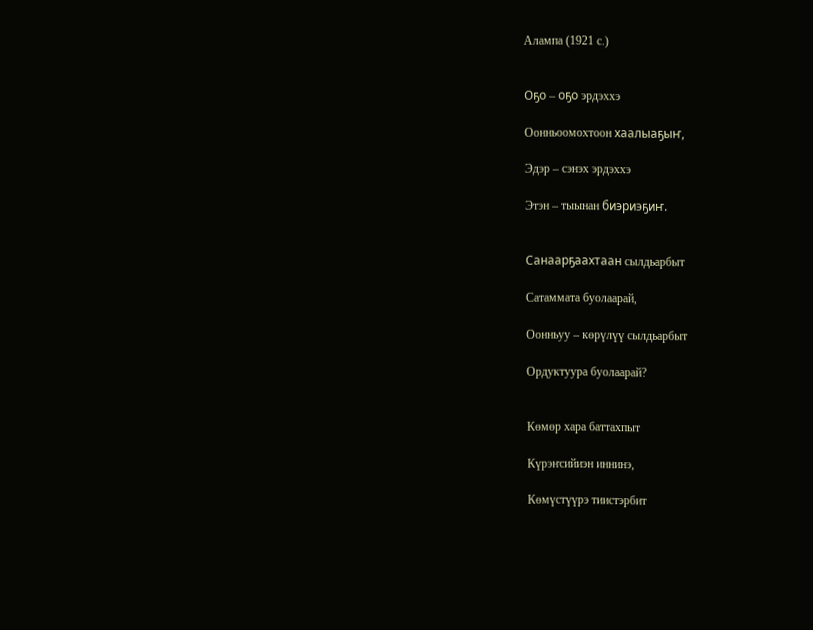Алампа (1921 с.)


Оҕо – оҕо эрдэххэ

Оонньоомохтоон хаалыаҕыҥ,

Эдэр – сэнэх эрдэххэ

Этэн – тыынан биэриэҕиҥ.


Санаарҕаахтаан сылдьарбыт

Сатаммата буолаарай,

Оонньуу – көрүлүү сылдьарбыт

Ордуктуура буолаарай?


Көмөр хара баттахпыт

Күрэҥсийиэн иннинэ,

Көмүстүүрэ тиистэрбит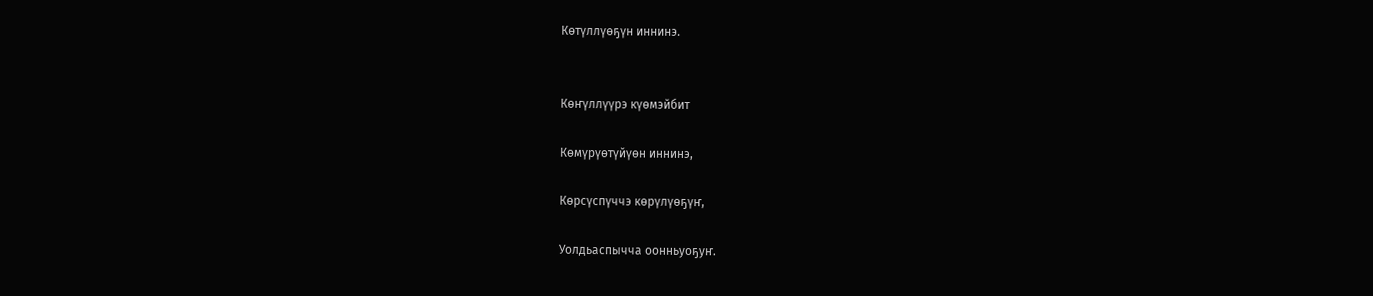Көтүллүөҕүн иннинэ.


Көҥүллүүрэ күөмэйбит

Көмүрүөтүйүөн иннинэ,

Көрсүспүччэ көрүлүөҕүҥ,

Уолдьаспычча оонньуоҕуҥ.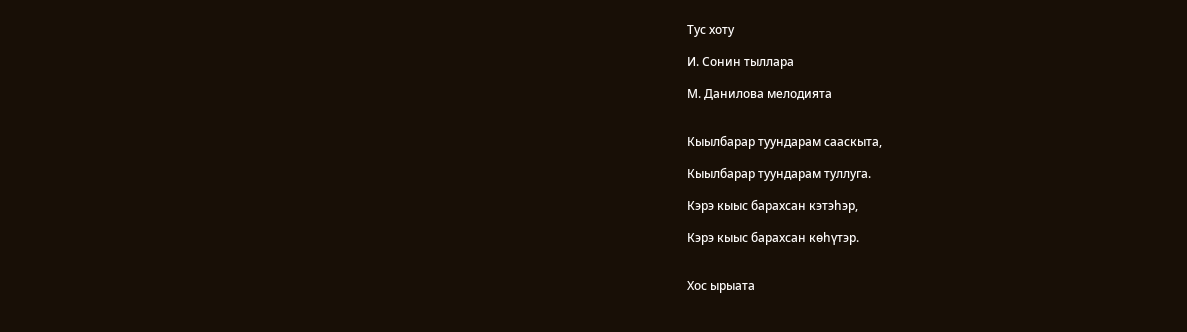Тус хоту

И. Сонин тыллара

М. Данилова мелодията


Кыылбарар туундарам сааскыта,

Кыылбарар туундарам туллуга.

Кэрэ кыыс барахсан кэтэһэр,

Кэрэ кыыс барахсан көһүтэр.


Хос ырыата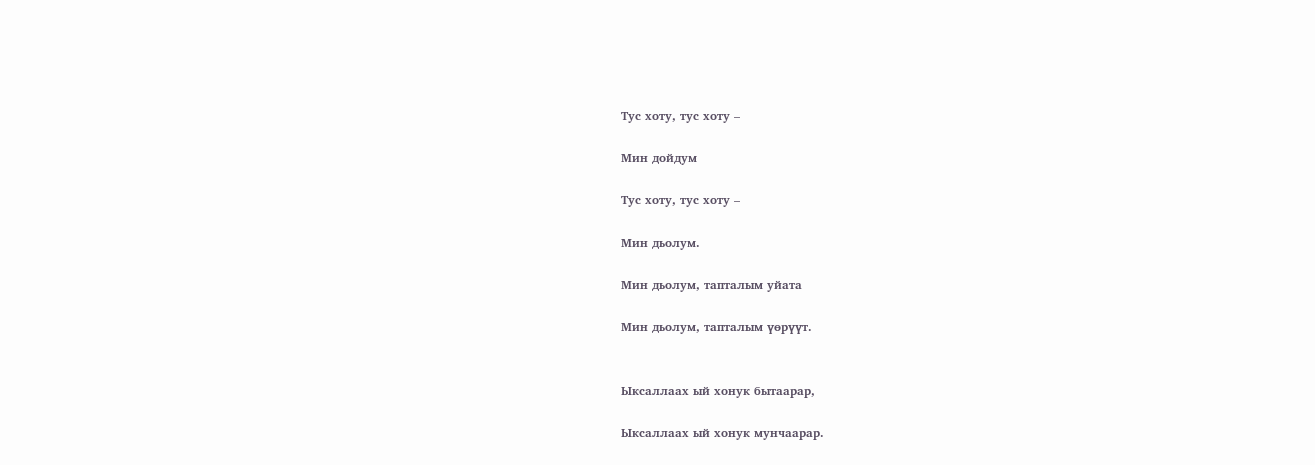Тус хоту, тус хоту –

Мин дойдум

Тус хоту, тус хоту –

Мин дьолум.

Мин дьолум, тапталым уйата

Мин дьолум, тапталым үөрүүт.


Ыксаллаах ый хонук бытаарар,

Ыксаллаах ый хонук мунчаарар.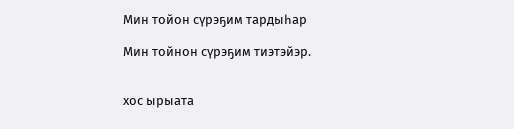Мин тойон сүрэҕим тардыһар

Мин тойнон сүрэҕим тиэтэйэр.


хос ырыата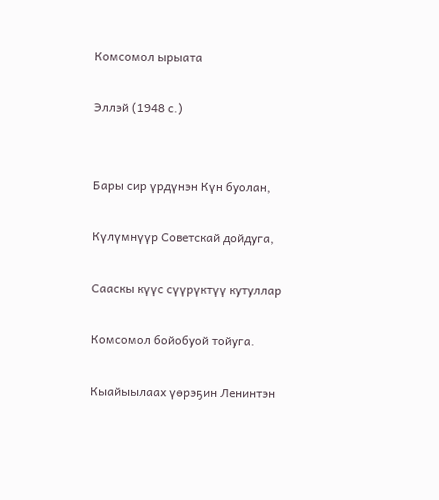Комсомол ырыата

Эллэй (1948 с.)


Бары сир үрдүнэн Күн буолан,

Күлүмнүүр Советскай дойдуга,

Сааскы күүс сүүрүктүү кутуллар

Комсомол бойобуой тойуга.

Кыайыылаах үөрэҕин Ленинтэн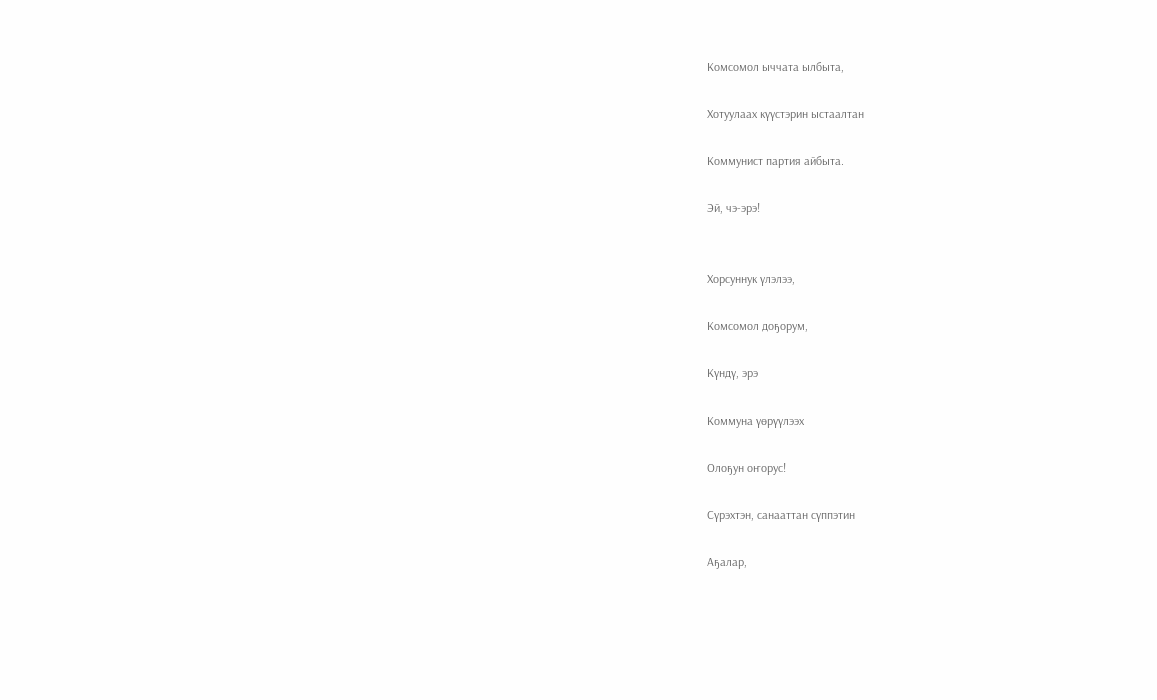Комсомол ыччата ылбыта,

Хотуулаах күүстэрин ыстаалтан

Коммунист партия айбыта.

Эй, чэ-эрэ!


Хорсуннук үлэлээ,

Комсомол доҕорум,

Күндү, эрэ

Коммуна үөрүүлээх

Олоҕун оҥорус!

Сүрэхтэн, санааттан сүппэтин

Аҕалар,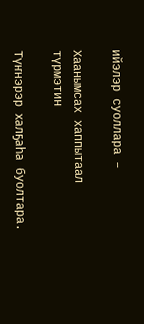ийэлэр суоллара –

Хаанымсах хаппытаал түрмэтин

Түҥнэрэр халҕаһа буолтара.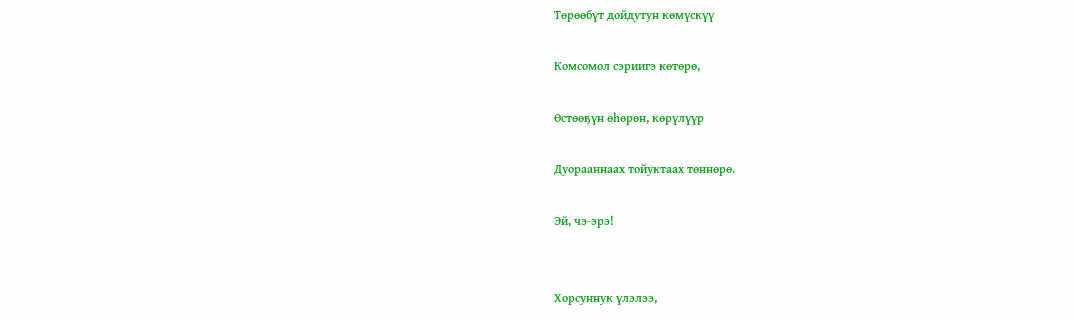Төрөөбүт дойдутун көмүскүү

Комсомол сэриигэ көтөрө,

Өстөөҕүн өһөрөн, көрүлүүр

Дуорааннаах тойуктаах төннөрө.

Эй, чэ-эрэ!


Хорсуннук үлэлээ,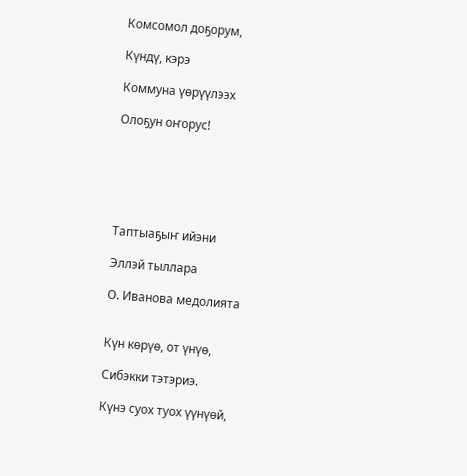Комсомол доҕорум,

Күндү, кэрэ

Коммуна үөрүүлээх

Олоҕун оҥорус!






Таптыаҕыҥ ийэни

Эллэй тыллара

О. Иванова медолията


Күн көрүө, от үнүө,

Сибэкки тэтэриэ.

Күнэ суох туох үүнүөй,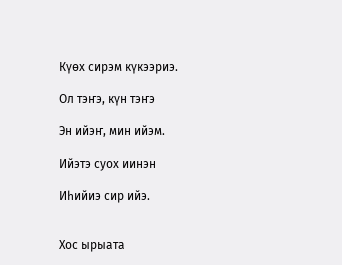Күөх сирэм күкээриэ.

Ол тэҥэ, күн тэҥэ

Эн ийэҥ, мин ийэм.

Ийэтэ суох иинэн

Иһийиэ сир ийэ.


Хос ырыата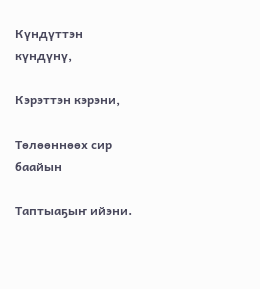Күндүттэн күндүнү,

Кэрэттэн кэрэни,

Төлөөннөөх сир баайын

Таптыаҕыҥ ийэни.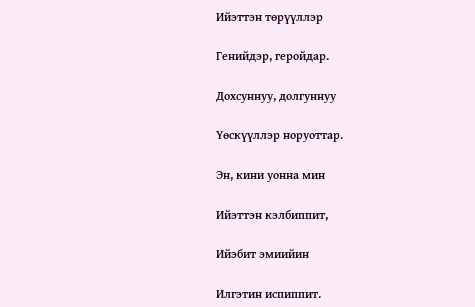Ийэттэн төрүүллэр

Генийдэр, геройдар.

Дохсуннуу, долгуннуу

Үөскүүллэр норуоттар.

Эн, кини уонна мин

Ийэттэн кэлбиппит,

Ийэбит эмиийин

Илгэтин испиппит.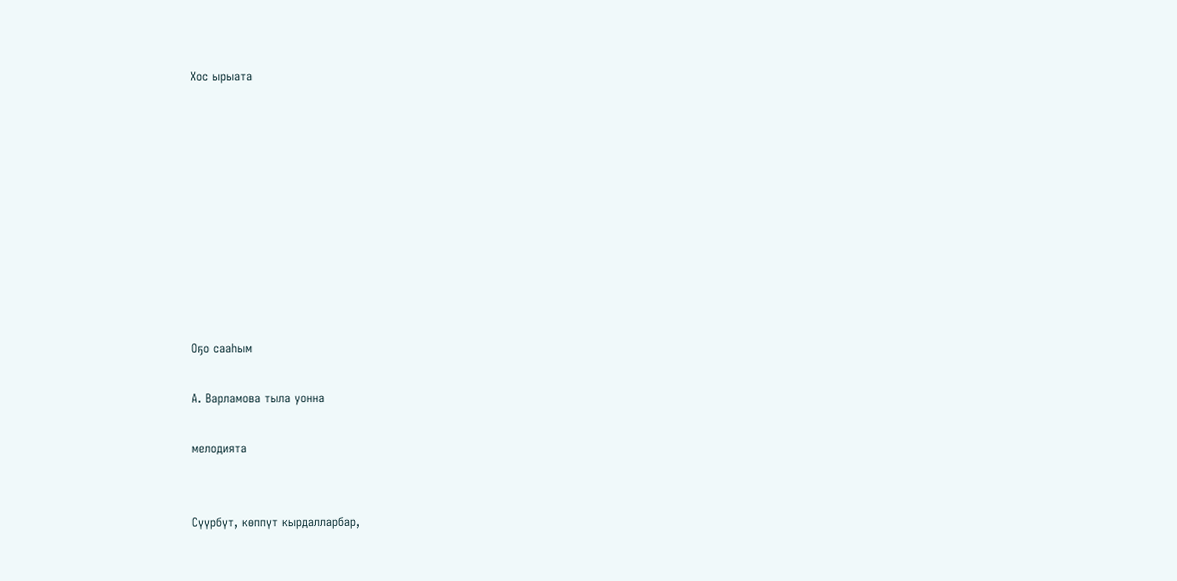Хос ырыата










Оҕо сааһым

А. Варламова тыла уонна

мелодията


Сүүрбүт, көппүт кырдалларбар,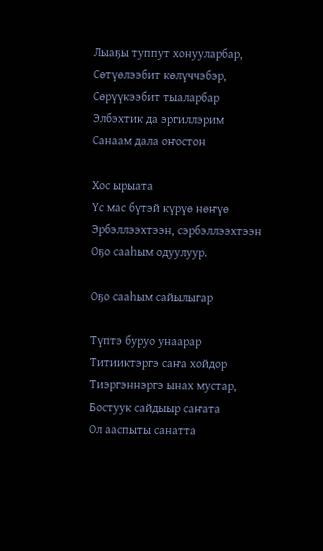Лыаҕы туппут хонууларбар,
Сөтүөлээбит көлүччэбэр,
Сөрүүкээбит тыаларбар
Элбэхтик да эргиллэрим
Санаам дала оҥостон

Хос ырыата
Үс мас бүтэй күрүө нөҥүө
Эрбэллээхтээн, сэрбэллээхтээн
Оҕо сааһым одуулуур.

Оҕо сааһым сайылыгар

Түптэ буруо унаарар
Титииктэргэ саҥа хойдор
Тиэргэннэргэ ынах мустар,
Бостуук сайдыыр саҥата
Ол ааспыты санатта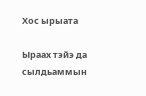Хос ырыата

Ыраах тэйэ да сылдьаммын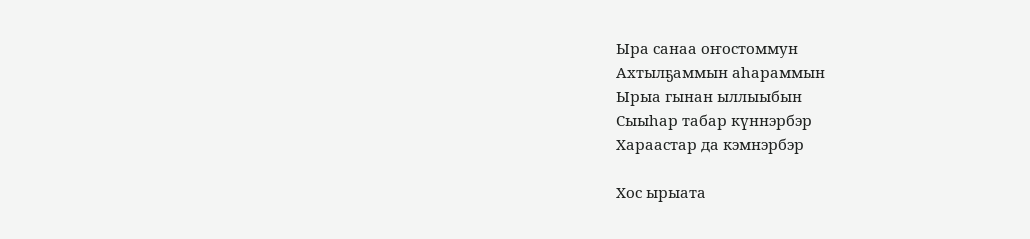Ыра санаа оҥостоммун
Ахтылҕаммын аһараммын
Ырыа гынан ыллыыбын
Сыыһар табар күннэрбэр
Хараастар да кэмнэрбэр

Хос ырыата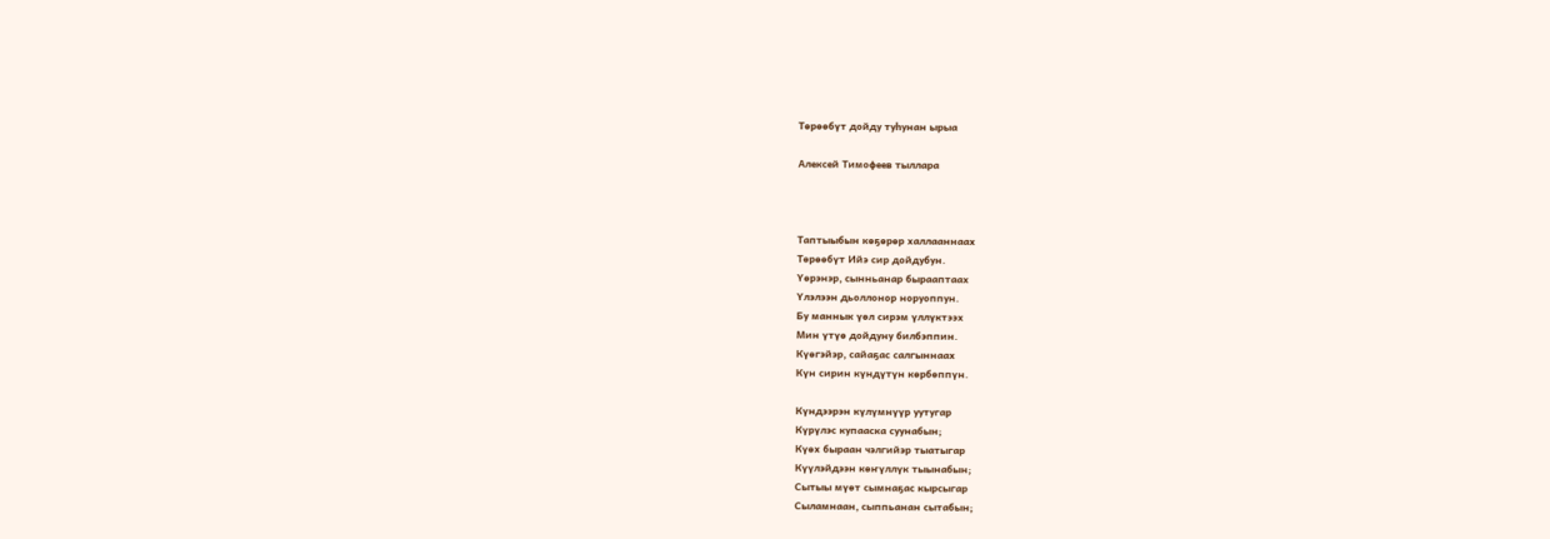Төрөөбүт дойду туһунан ырыа

Алексей Тимофеев тыллара



Таптыыбын көҕөрөр халлааннаах
Төрөөбүт Ийэ сир дойдубун.
Үөрэнэр, сынньанар бырааптаах
Үлэлээн дьоллонор норуоппун.
Бу маннык үөл сирэм үллүктээх
Мин үтүө дойдуну билбэппин.
Күөгэйэр, сайаҕас салгыннаах
Күн сирин күндүтүн көрбөппүн.

Күндээрэн күлүмнүүр уутугар
Күрүлэс купааска суунабын;
Күөх быраан чэлгийэр тыатыгар
Күүлэйдээн көҥүллүк тыынабын;
Сытыы мүөт сымнаҕас кырсыгар
Сыламнаан, сыппьанан сытабын;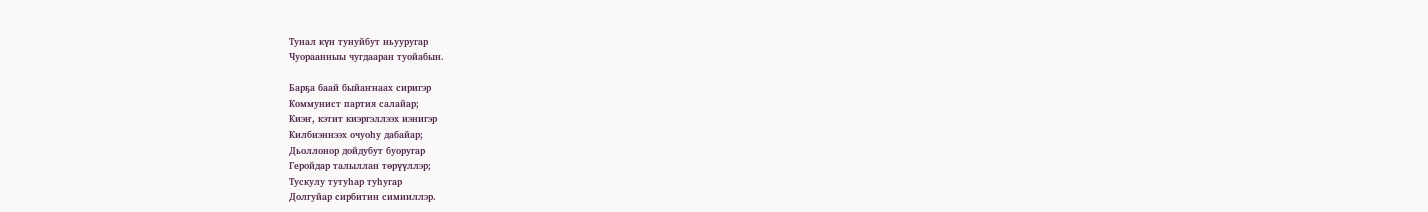Тунал күн тунуйбут ньууругар
Чуораанныы чугдааран туойабын.

Барҕа баай быйаҥнаах сиригэр
Коммунист партия салайар;
Киэҥ, кэтит киэргэллээх иэнигэр
Килбиэннээх очуоһу дабайар;
Дьоллонор дойдубут буоругар
Геройдар талыллан төрүүллэр;
Тускулу тутуһар туһугар
Долгуйар сирбитин симииллэр.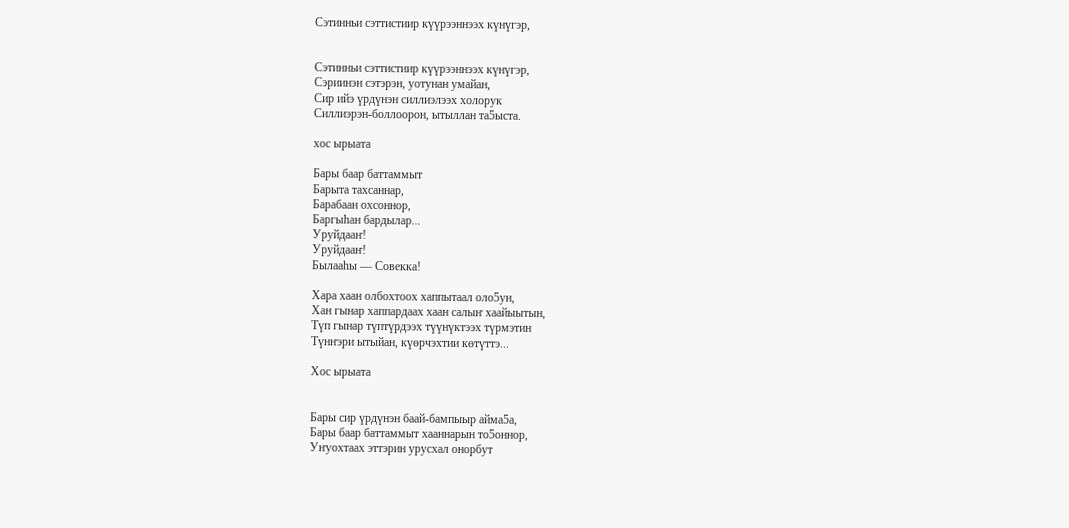Сэтинньи сэттистиир күүрээннээх күнүгэр,


Сэтинньи сэттистиир күүрээннээх күнүгэр,
Сэриинэн сэтэрэн, уотунан умайан,
Сир ийэ үрдүнэн силлиэлээх холорук
Силлиэрэн-боллоорон, ытыллан та5ыста.

хос ырыата

Бары баар баттаммыт
Барыта тахсаннар,
Барабаан охсоннор,
Баргыһан бардылар...
Уруйдааҥ!
Уруйдааҥ!
Былааһы — Совекка!

Хара хаан олбохтоох хаппытаал оло5ун,
Хан гынар хаппардаах хаан салыҥ хаайыытын,
Түп гынар түптүрдээх түүнүктээх түрмэтин
Түнҥэри ытыйан, күөрчэхтии көтүттэ...

Хос ырыата


Бары сир үрдүнэн баай-бампыыр айма5а,
Бары баар баттаммыт хааннарын то5оннор,
Уҥуохтаах эттэрин урусхал онорбут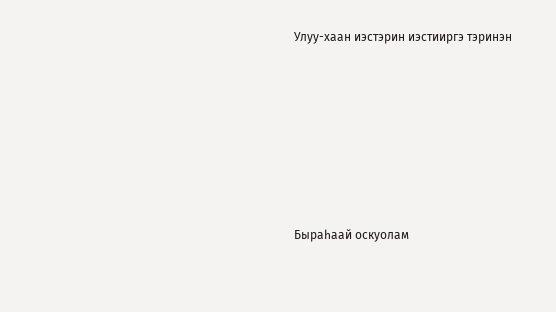Улуу-хаан иэстэрин иэстииргэ тэринэн









Быраһаай оскуолам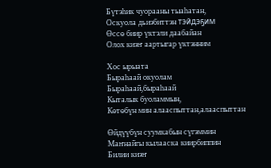Бүтэһик чуорааны тыаһатан,
Оскуола дьиэбиттэн тэйдэҕим
Өссө биир үктэли даабайан
Олох киэҥ аартыгар үктэнним

Хос ырыата
Быраһаай окуолам
Быраһаай,быраһаай
Кыталык буоламмын,
Көтөбүн мин алааспыттан,алааспыттан

Өйдүүбүн суумкабын сүгэммин
Маҥнайгы кылааска киирбиппин
Билии киэҥ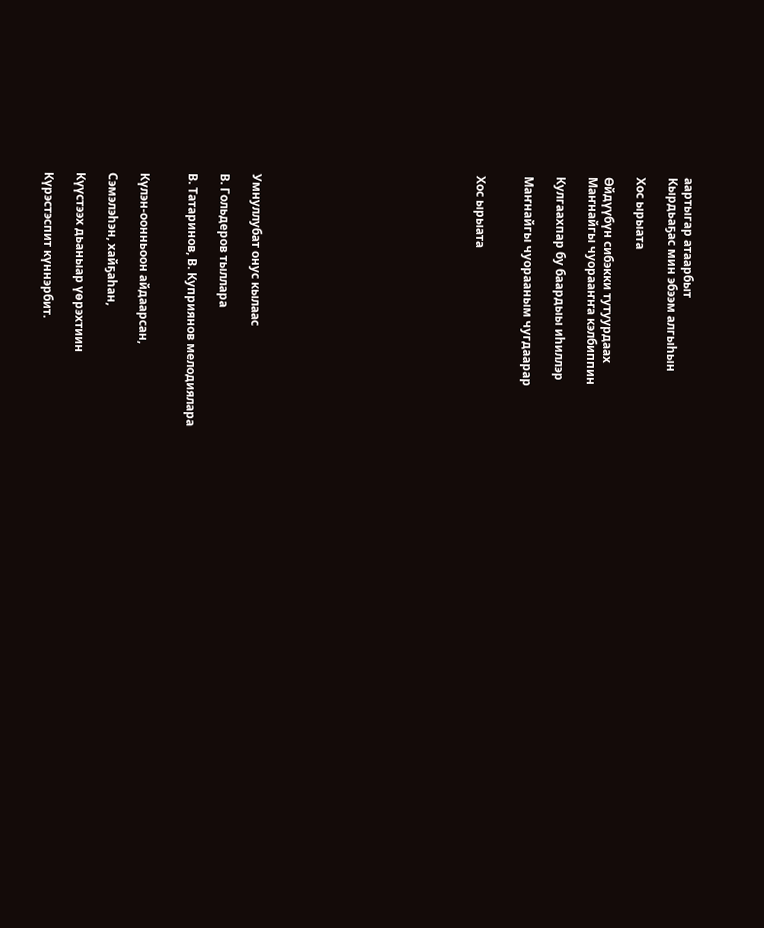аартыгар атаарбыт
Кырдьаҕас мин эбээм алгыһын

Хос ырыата

Өйдүүбүн сибэкки тутуурдаах
Маҥнайгы чуорааҥҥа кэлбиппин

Кулгаахпар бу баардыы иһиллэр

Маҥнайгы чуорааным чугдаарар


Хос ырыата













Умнуллубат онус кылаас

В. Гольдеров тыллара

В. Татаринов, В. Куприянов мелодиялара


Күлэн-оонньоон айдаарсан,

Сэмэлэһэн, хайҕаһан,

Күүстээх дьаныар үөрэхтиин

Күрэстэспит күннэрбит.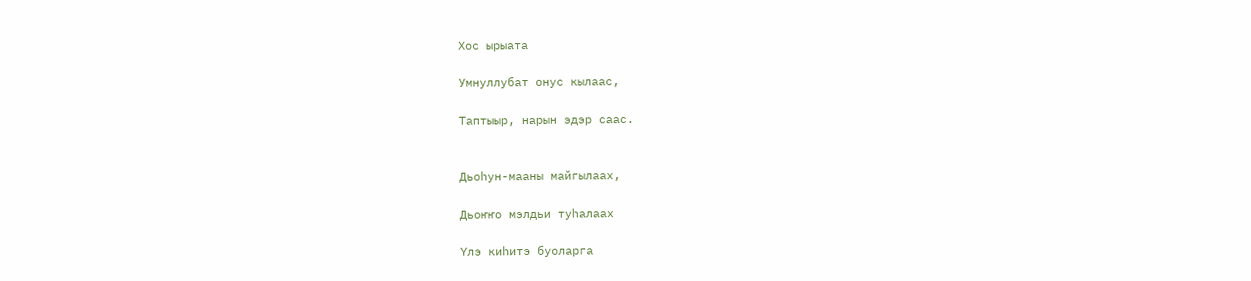Хос ырыата

Умнуллубат онус кылаас,

Таптыыр, нарын эдэр саас.


Дьоһун-мааны майгылаах,

Дьоҥҥо мэлдьи туһалаах

Үлэ киһитэ буоларга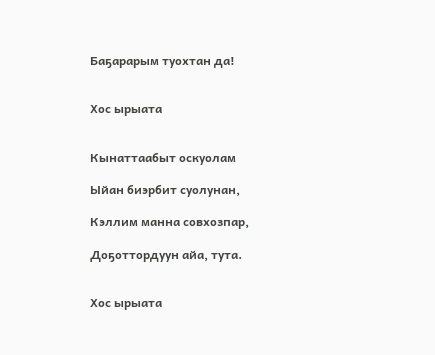Баҕарарым туохтан да!


Хос ырыата


Кынаттаабыт оскуолам

Ыйан биэрбит суолунан,

Кэллим манна совхозпар,

Доҕоттордуун айа, тута.


Хос ырыата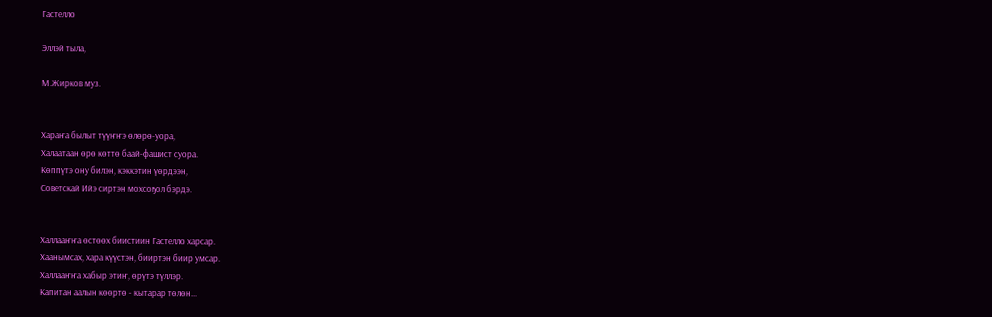Гастелло

Эллэй тыла,

М.Жирков муз.


Хараҥа былыт түүҥҥэ өлөрө-уора,
Халаатаан өрө көттө баай-фашист суора.
Көппүтэ ону билэн, кэккэтин үөрдээн,
Советскай Ийэ сиртэн мохсоҕол бэрдэ.


Халлааҥҥа өстөөх биистиин Гастелло харсар.
Хаанымсах, хара күүстэн, бииртэн биир умсар.
Халлааҥҥа хабыр этиҥ, өрүтэ түллэр.
Капитан аалын көөртө - кытарар төлөн...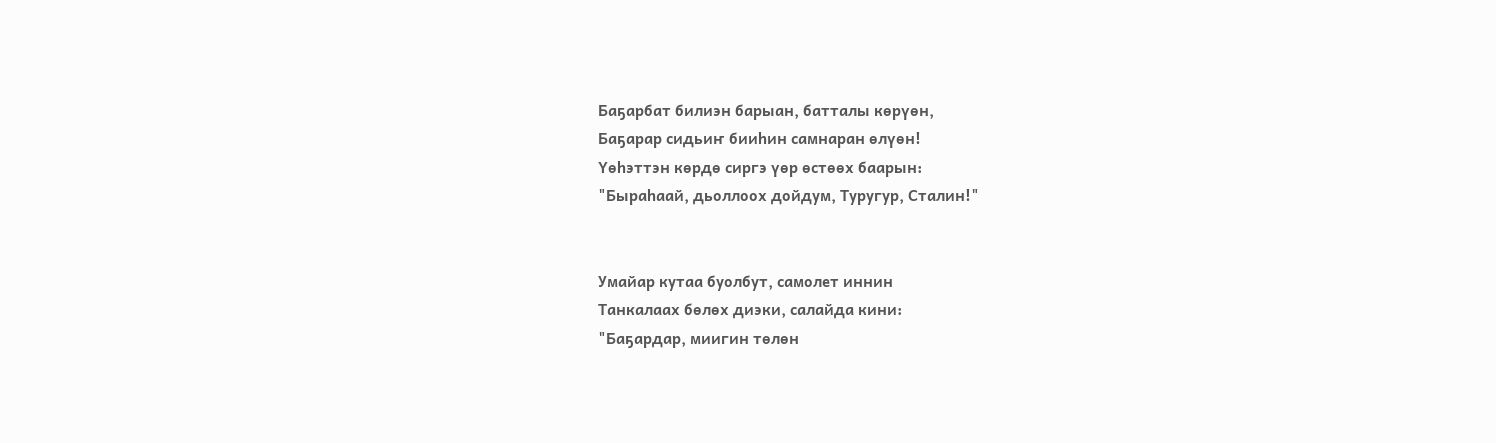Баҕарбат билиэн барыан, батталы көрүөн,
Баҕарар сидьиҥ бииһин самнаран өлүөн!
Үөһэттэн көрдө сиргэ үөр өстөөх баарын:
"Быраһаай, дьоллоох дойдум, Туругур, Сталин!"


Умайар кутаа буолбут, самолет иннин
Танкалаах бөлөх диэки, салайда кини:
"Баҕардар, миигин төлөн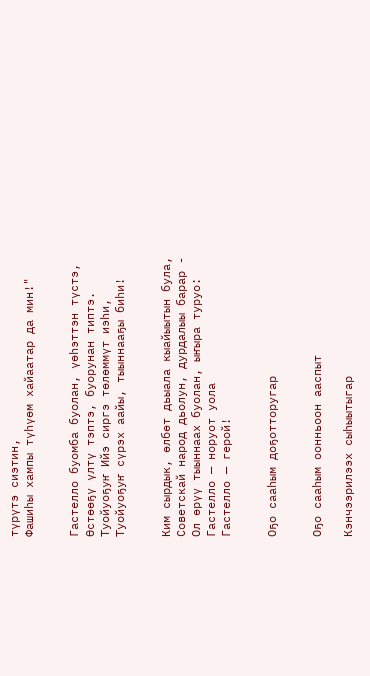түрүтэ сиэтин,
Фашиһы хампы түһүөм хайаатар да мин!"


Гастелло буомба буолан, үөһэттэн түстэ,
Өстөөҕү үлтү тэптэ, буорунан типтэ.
Туойуоҕуҥ Ийэ сиргэ төлөммүт иэһи,
Туойуоҕуҥ сүрэх аайы, тыыннааҕы биһи!


Ким сырдык, өлбөт дьыала кыайыытын була,
Советскай народ дьолун, дурдалыы барар -
Ол өрүү тыыннаах буолан, ыҥыра туруо:
Гастелло — норуот уола
Гастелло — герой!


Оҕо сааһым доҕотторугар


Оҕо сааһым оонньоон ааспыт

Кэнчээрилээх сыһыытыгар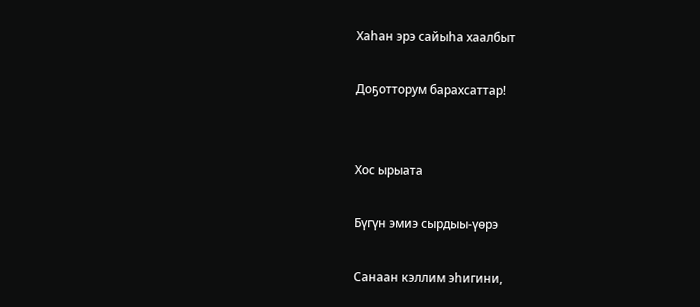Хаһан эрэ сайыһа хаалбыт

Доҕотторум барахсаттар!


Хос ырыата

Бүгүн эмиэ сырдыы-үөрэ

Санаан кэллим эһигини,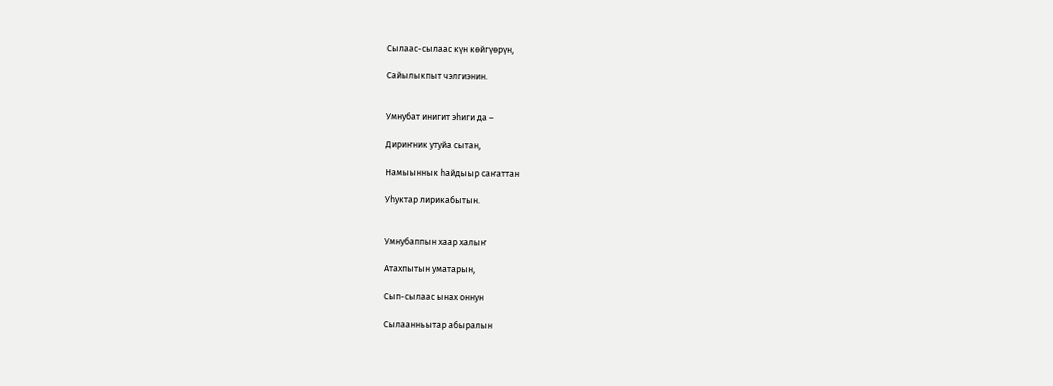Сылаас-сылаас күн көйгүөрүн,

Сайылыкпыт чэлгиэнин.


Умнубат инигит эһиги да –

Дириҥник утуйа сытан,

Намыыннык һайдыыр саҥаттан

Уһуктар лирикабытын.


Умнубаппын хаар халыҥ

Атахпытын уматарын,

Сып-сылаас ынах оннун

Сылаанньытар абыралын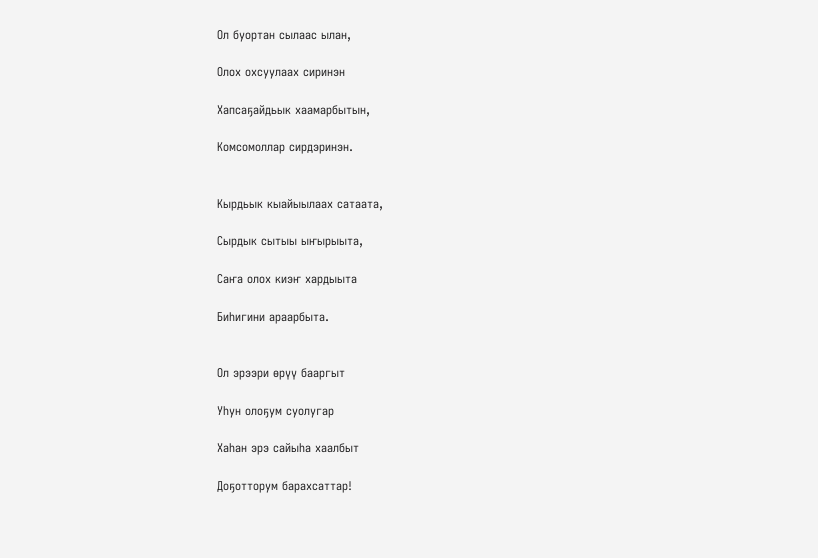Ол буортан сылаас ылан,

Олох охсуулаах сиринэн

Хапсаҕайдьык хаамарбытын,

Комсомоллар сирдэринэн.


Кырдьык кыайыылаах сатаата,

Сырдык сытыы ыҥырыыта,

Саҥа олох киэҥ хардыыта

Биһигини араарбыта.


Ол эрээри өрүү бааргыт

Уһун олоҕум суолугар

Хаһан эрэ сайыһа хаалбыт

Доҕотторум барахсаттар!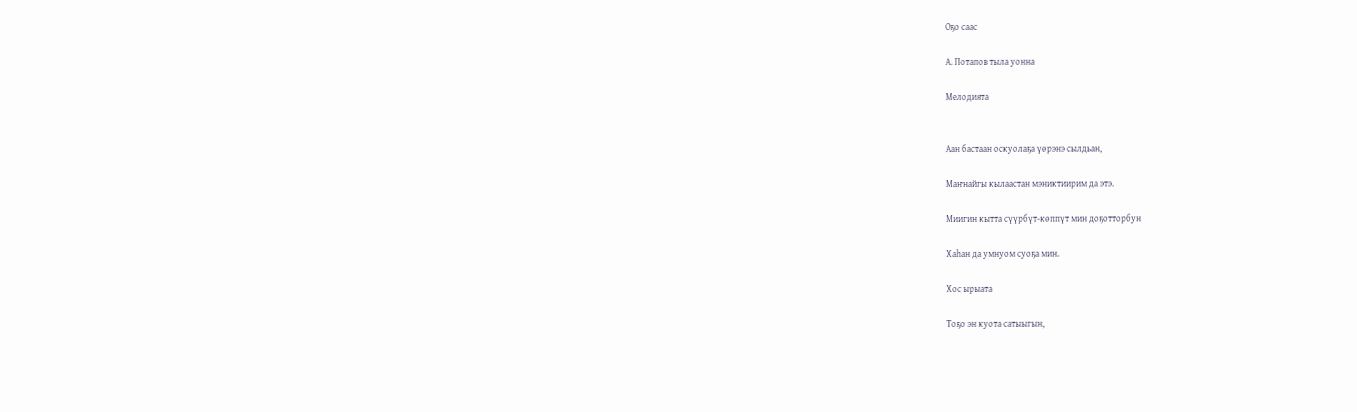Оҕо саас

А. Потапов тыла уонна

Мелодията


Аан бастаан оскуолаҕа үөрэнэ сылдьан,

Маҥнайгы кылаастан мэниктиирим да этэ.

Миигин кытта сүүрбүт-көппүт мин доҕотторбун

Хаһан да умнуом суоҕа мин.

Хос ырыата

Тоҕо эн куота сатыыгын,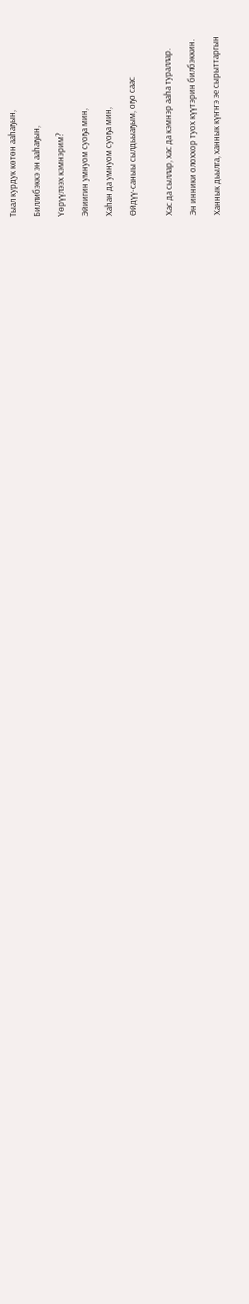Тыал курдук көтөн ааһаҕын,

Биллибэккэ эн ааһаҕын,

Үөрүүлээх кэмнэрим?

Эйиигин умнуом суоҕа мин,

Хаһан да умнуом суоҕа мин,

Өйдүү-саныы сылдьыаҕым, оҕо саас


Хас да сыллар, хас да кэмнэр ааһа тураллар.

Эн инники олоххор туох күүтэрин билбэккин.

Ханнык дьылга, ханнык күҥҥэ эе сырыттаргын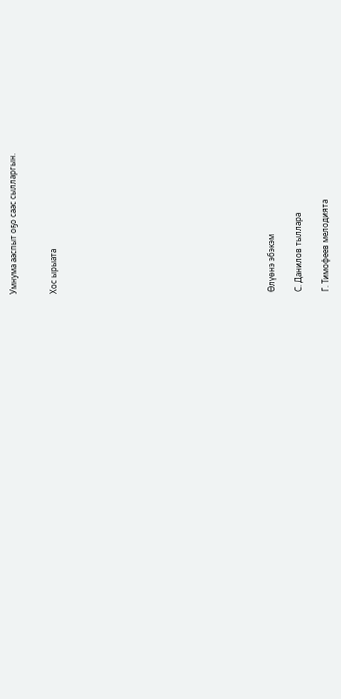Умнума ааспыт оҕо саас сылларгын.


Хос ырыата















Өлүөнэ эбэкэм

С. Данилов тыллара

Г. Тимофеев мелодията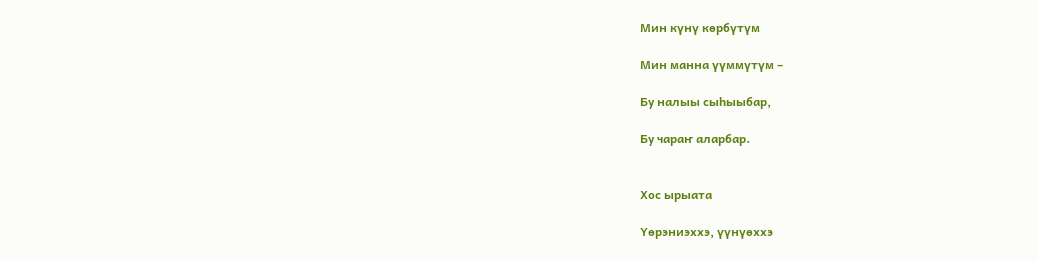Мин күнү көрбүтүм

Мин манна үүммүтүм –

Бу налыы сыһыыбар,

Бу чараҥ аларбар.


Хос ырыата

Үөрэниэххэ, үүнүөххэ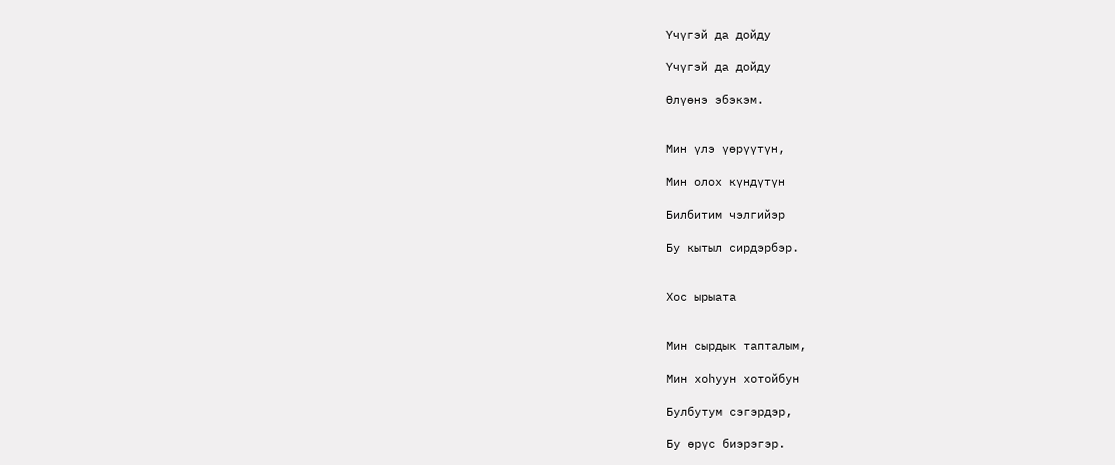Үчүгэй да дойду

Үчүгэй да дойду

Өлүөнэ эбэкэм.


Мин үлэ үөрүүтүн,

Мин олох күндүтүн

Билбитим чэлгийэр

Бу кытыл сирдэрбэр.


Хос ырыата


Мин сырдык тапталым,

Мин хоһуун хотойбун

Булбутум сэгэрдэр,

Бу өрүс биэрэгэр.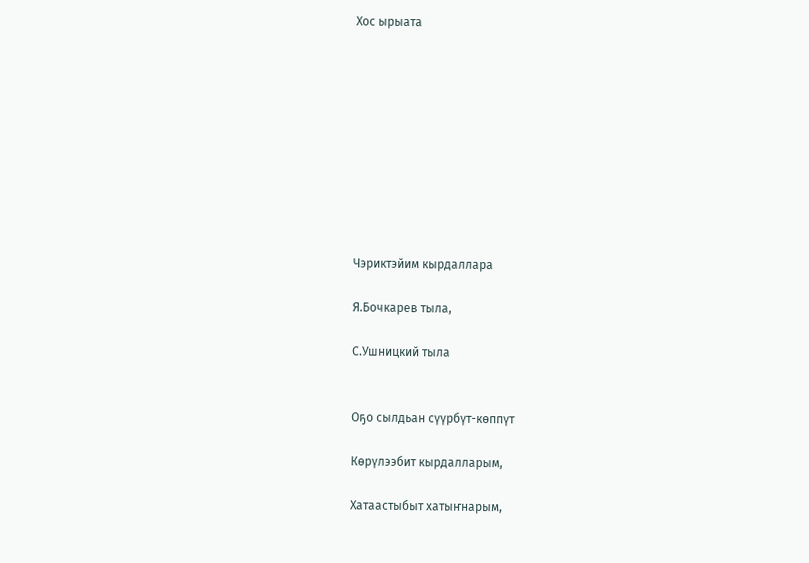Хос ырыата










Чэриктэйим кырдаллара

Я.Бочкарев тыла,

С.Ушницкий тыла


Оҕо сылдьан сүүрбүт-көппүт

Көрүлээбит кырдалларым,

Хатаастыбыт хатыҥнарым,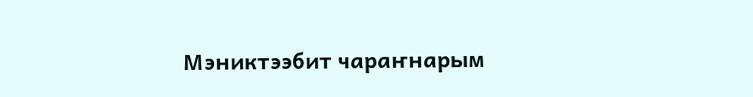Мэниктээбит чараҥнарым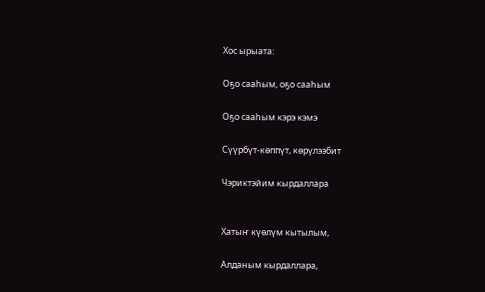Хос ырыата:

Оҕо сааһым, оҕо сааһым

Оҕо сааһым кэрэ кэмэ

Сүүрбүт-көппүт, көрүлээбит

Чэриктэйим кырдаллара


Хатыҥ күөлүм кытылым,

Алданым кырдаллара,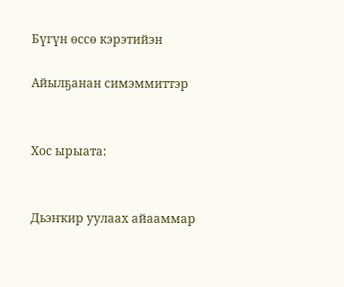Бүгүн өссө кэрэтийэн

Айылҕанан симэммиттэр


Хос ырыата:


Дьэҥкир уулаах айааммар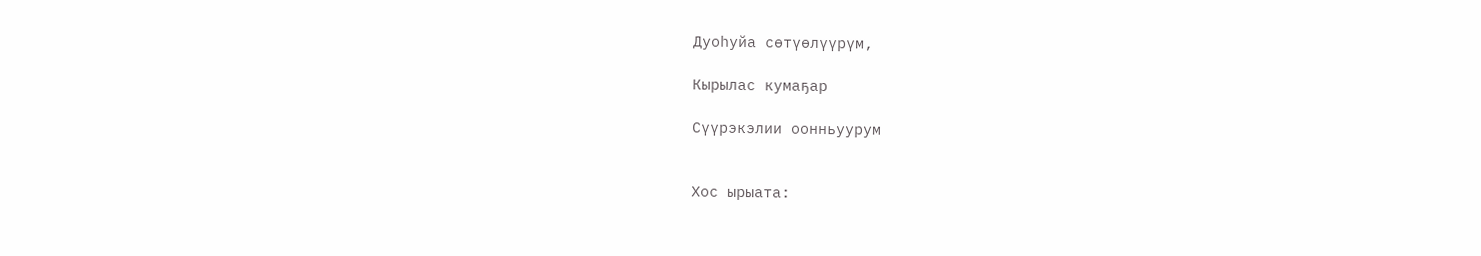Дуоһуйа сөтүөлүүрүм,

Кырылас кумаҕар

Сүүрэкэлии оонньуурум


Хос ырыата: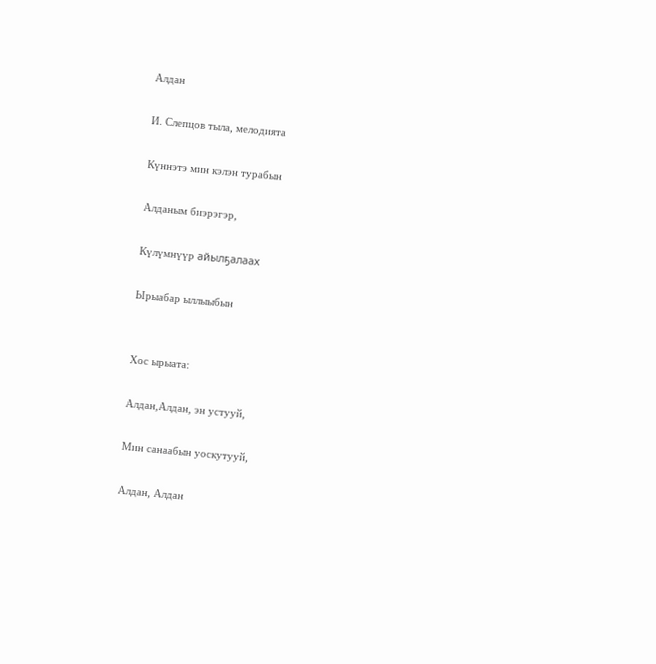Алдан

И. Слепцов тыла, мелодията

Күннэтэ мин кэлэн турабын

Алданым биэрэгэр,

Күлүмнүүр айылҕалаах

Ырыабар ыллыыбын


Хос ырыата:

Алдан,Алдан, эн устууй,

Мин санаабын уоскутууй,

Алдан, Алдан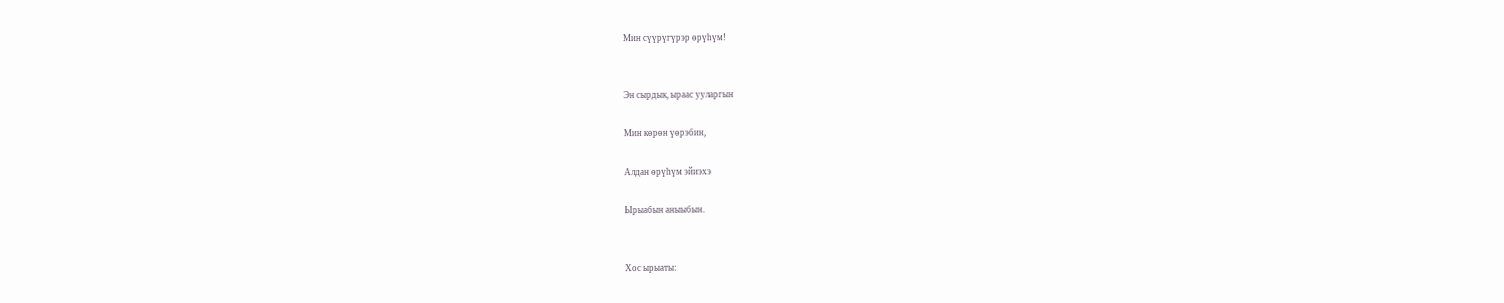Мин сүүрүгүрэр өрүһүм!


Эн сырдык, ыраас ууларгын

Мин көрөн үөрэбин,

Алдан өрүһүм эйиэхэ

Ырыабын аныыбын.


Хос ырыаты: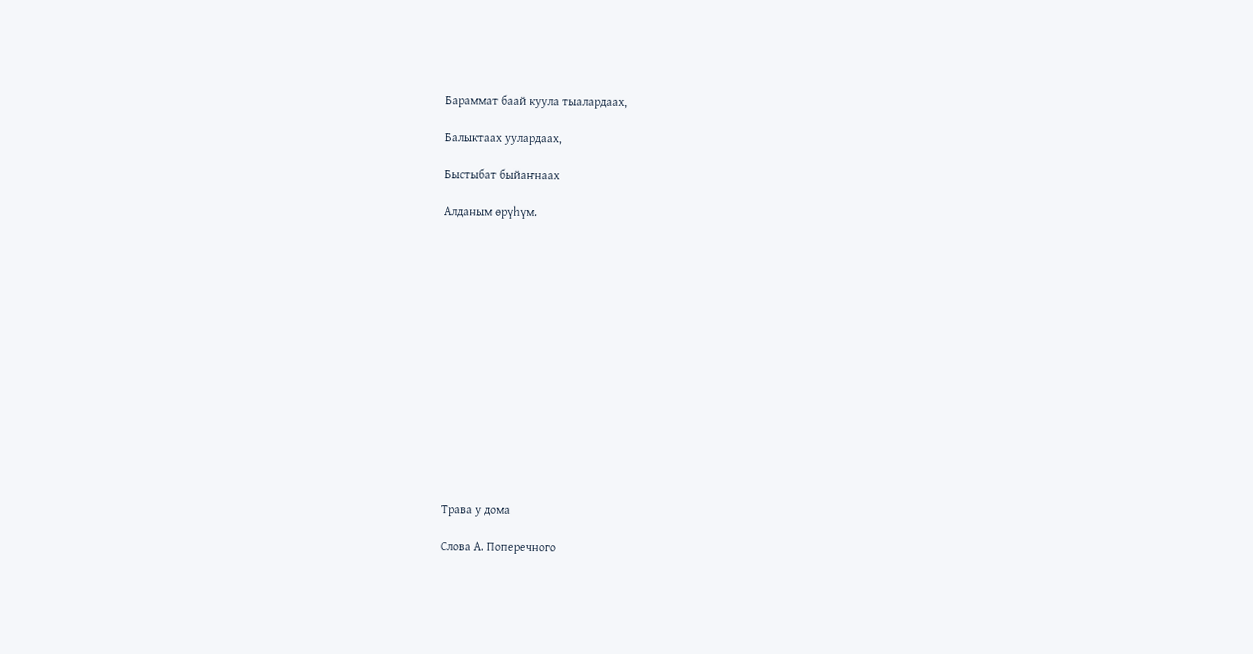Бараммат баай куула тыалардаах,

Балыктаах уулардаах,

Быстыбат быйаҥнаах

Алданым өрүһүм.















Трава у дома

Слова А. Поперечного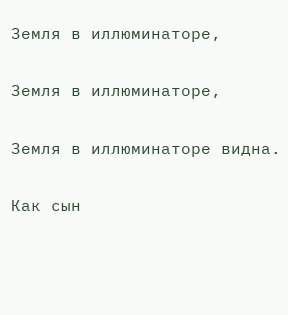Земля в иллюминаторе,

Земля в иллюминаторе,

Земля в иллюминаторе видна.

Как сын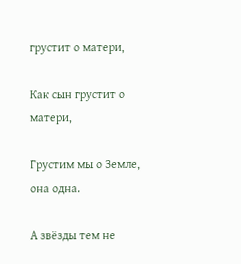грустит о матери,

Как сын грустит о матери,

Грустим мы о Земле, она одна.

А звёзды тем не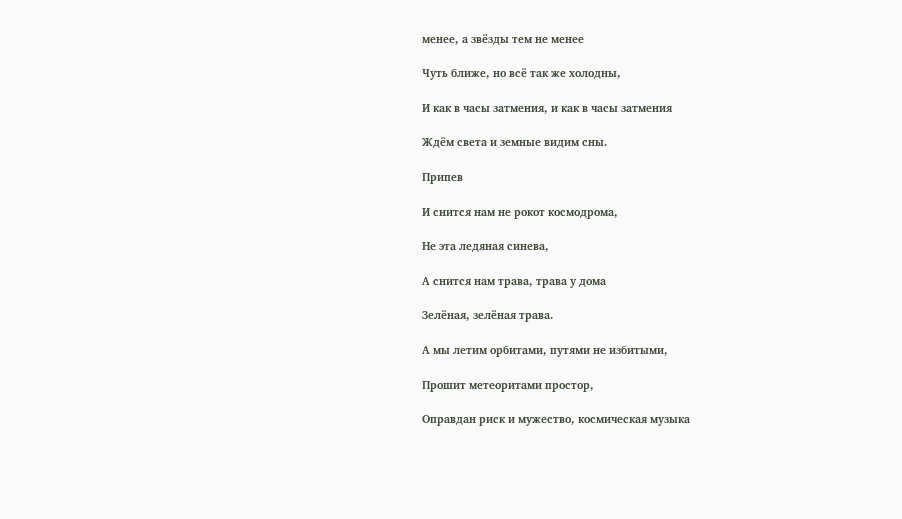менее, а звёзды тем не менее

Чуть ближе, но всё так же холодны,

И как в часы затмения, и как в часы затмения

Ждём света и земные видим сны.

Припев

И снится нам не рокот космодрома,

Не эта ледяная синева,

А снится нам трава, трава у дома

Зелёная, зелёная трава.

А мы летим орбитами, путями не избитыми,

Прошит метеоритами простор,

Оправдан риск и мужество, космическая музыка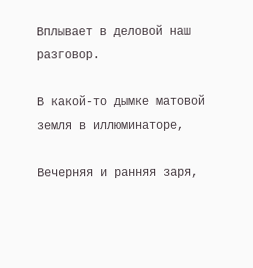Вплывает в деловой наш разговор.

В какой-то дымке матовой земля в иллюминаторе,

Вечерняя и ранняя заря,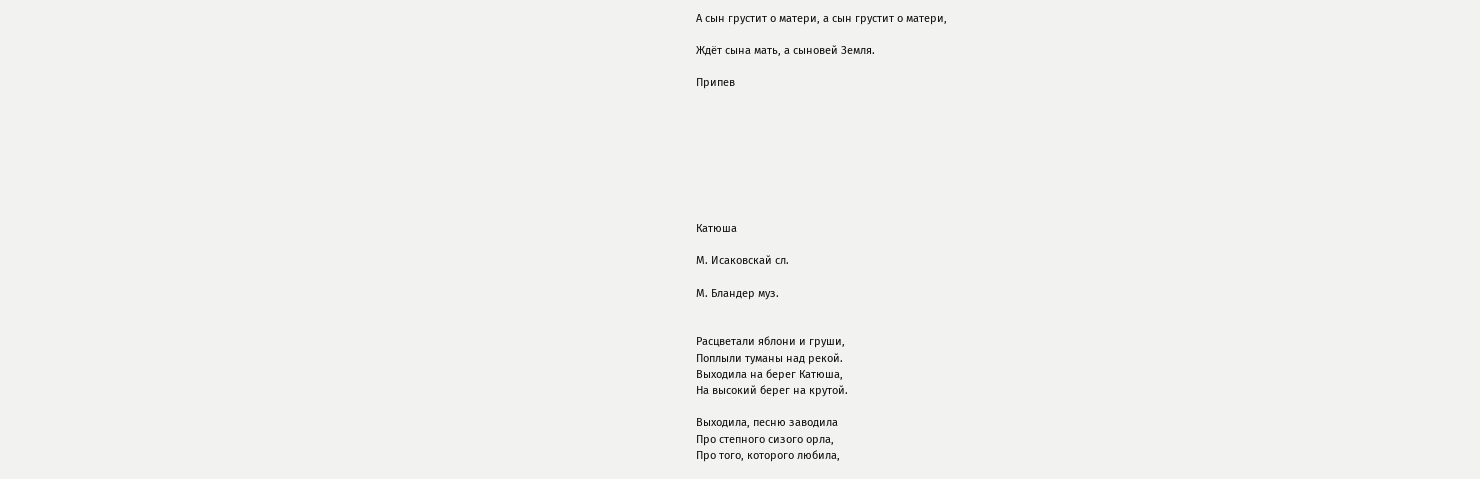А сын грустит о матери, а сын грустит о матери,

Ждёт сына мать, а сыновей Земля.

Припев








Катюша

М. Исаковскай сл.

М. Бландер муз.


Расцветали яблони и груши,
Поплыли туманы над рекой.
Выходила на берег Катюша,
На высокий берег на крутой.

Выходила, песню заводила
Про степного сизого орла,
Про того, которого любила,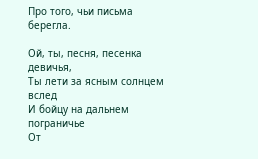Про того, чьи письма берегла.

Ой, ты, песня, песенка девичья,
Ты лети за ясным солнцем вслед
И бойцу на дальнем пограничье
От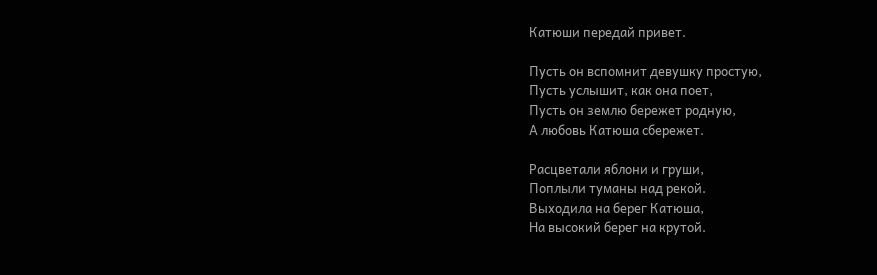Катюши передай привет.

Пусть он вспомнит девушку простую,
Пусть услышит, как она поет,
Пусть он землю бережет родную,
А любовь Катюша сбережет.

Расцветали яблони и груши,
Поплыли туманы над рекой.
Выходила на берег Катюша,
На высокий берег на крутой.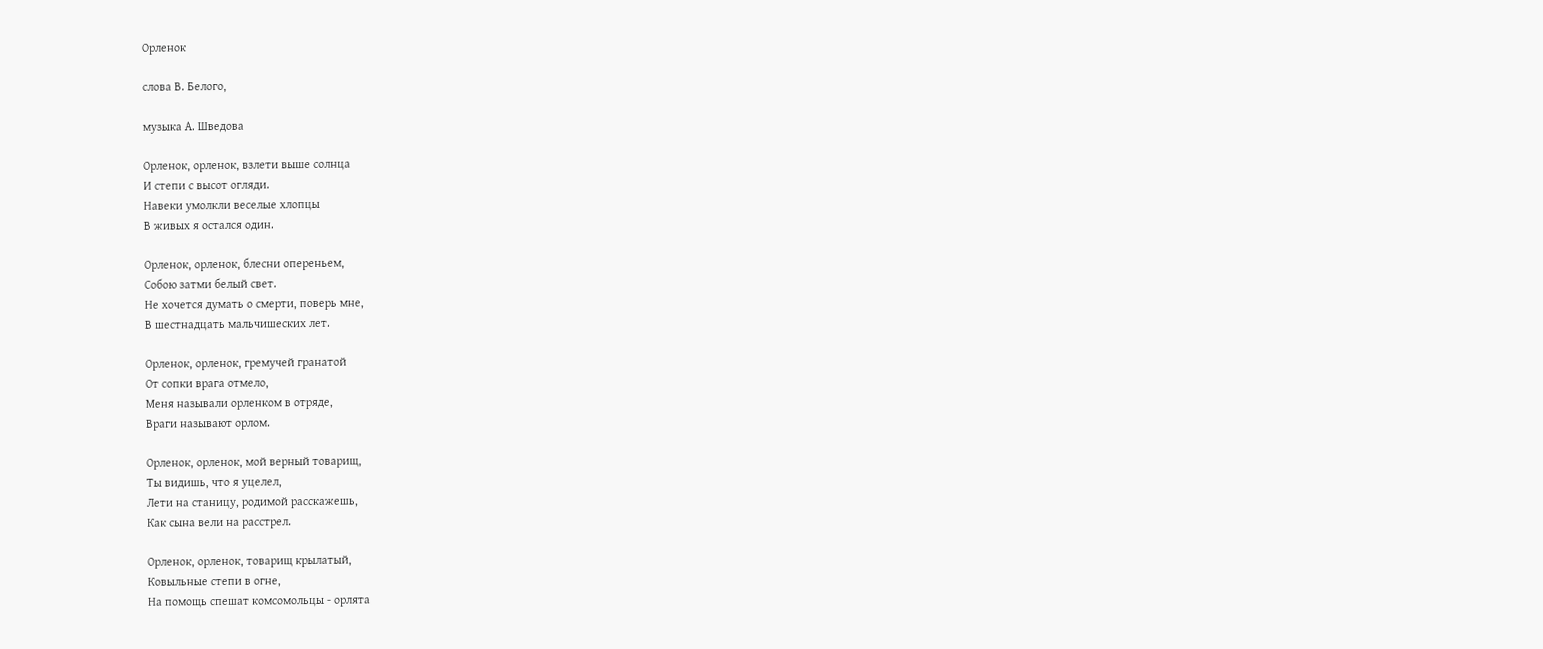Орленок

слова В. Белого,

музыка А. Шведова

Орленок, орленок, взлети выше солнца
И степи с высот огляди.
Навеки умолкли веселые хлопцы
В живых я остался один.

Орленок, орленок, блесни опереньем,
Собою затми белый свет.
Не хочется думать о смерти, поверь мне,
В шестнадцать мальчишеских лет.

Орленок, орленок, гремучей гранатой
От сопки врага отмело,
Меня называли орленком в отряде,
Враги называют орлом.

Орленок, орленок, мой верный товарищ,
Ты видишь, что я уцелел,
Лети на станицу, родимой расскажешь,
Как сына вели на расстрел.

Орленок, орленок, товарищ крылатый,
Ковыльные степи в огне,
На помощь спешат комсомольцы - орлята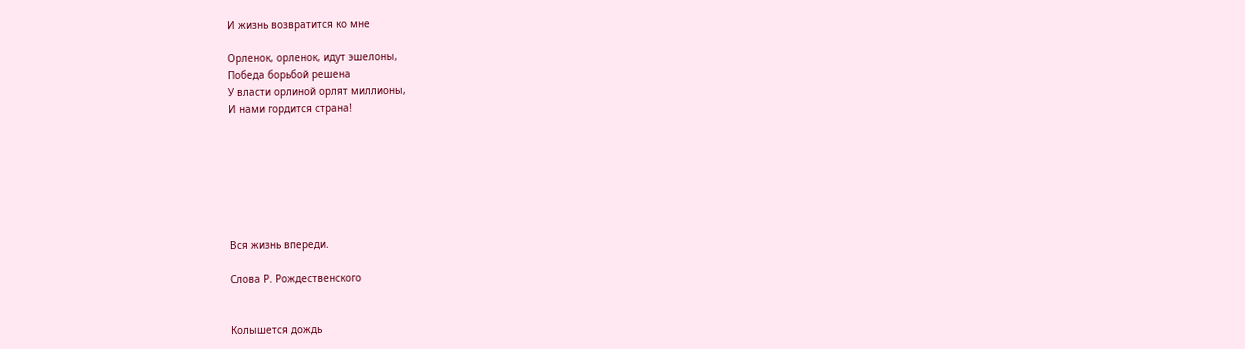И жизнь возвратится ко мне

Орленок, орленок, идут эшелоны,
Победа борьбой решена
У власти орлиной орлят миллионы,
И нами гордится страна!







Вся жизнь впереди.

Слова Р. Рождественского


Колышется дождь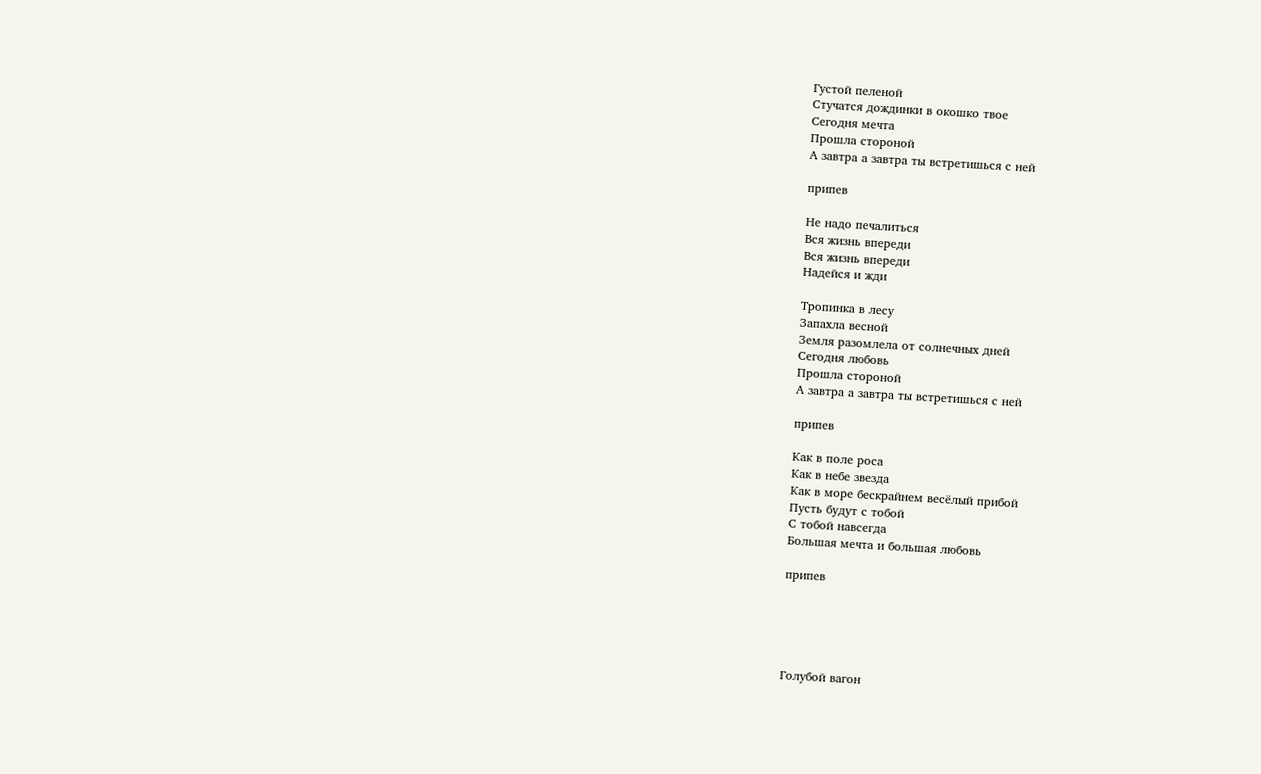Густой пеленой
Стучатся дождинки в окошко твое
Сегодня мечта
Прошла стороной
А завтра а завтра ты встретишься с ней

припев

Не надо печалиться
Вся жизнь впереди
Вся жизнь впереди
Надейся и жди

Тропинка в лесу
Запахла весной
Земля разомлела от солнечных дней
Сегодня любовь
Прошла стороной
А завтра а завтра ты встретишься с ней

припев

Как в поле роса
Как в небе звезда
Как в море бескрайнем весёлый прибой
Пусть будут с тобой
С тобой навсегда
Большая мечта и большая любовь

припев





Голубой вагон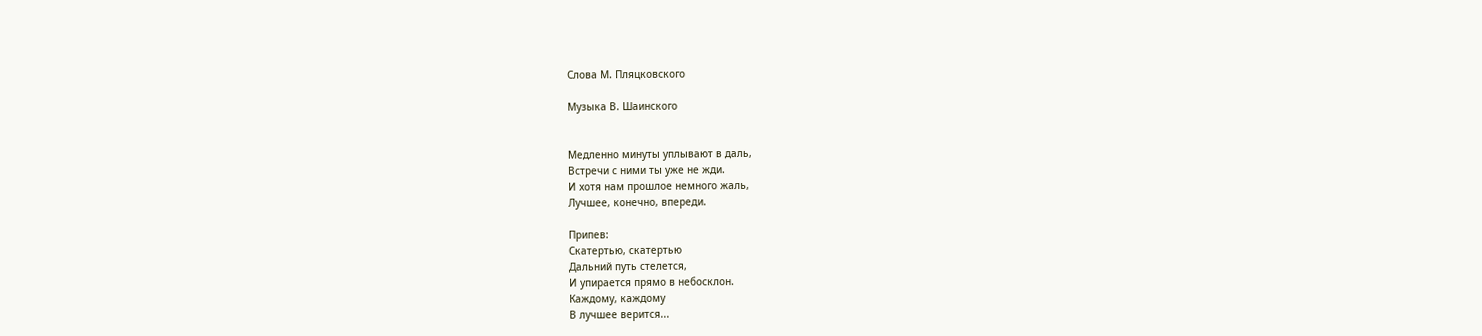Слова М. Пляцковского

Музыка В. Шаинского


Медленно минуты уплывают в даль,
Встречи с ними ты уже не жди.
И хотя нам прошлое немного жаль,
Лучшее, конечно, впереди.

Припев:
Скатертью, скатертью
Дальний путь стелется,
И упирается прямо в небосклон.
Каждому, каждому
В лучшее верится...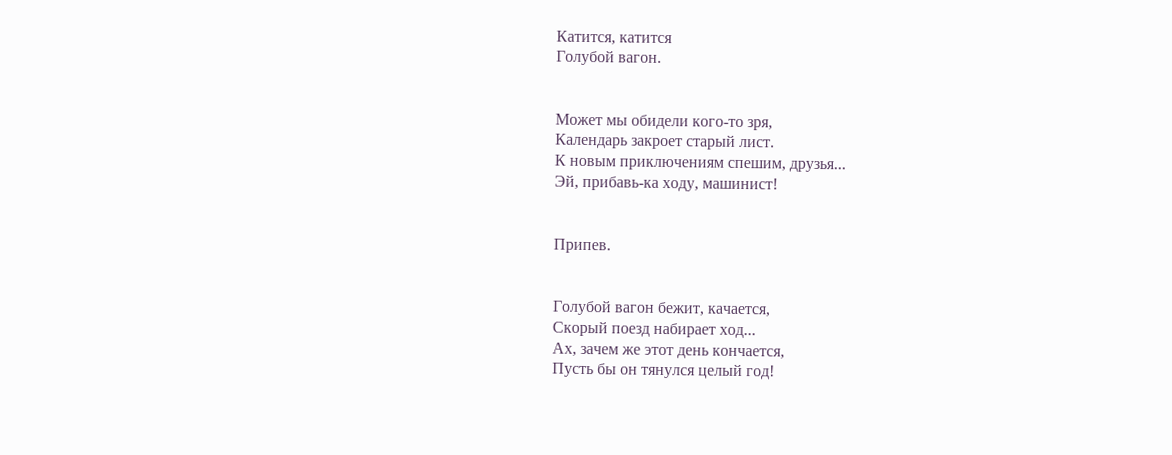Катится, катится
Голубой вагон.


Может мы обидели кого-то зря,
Календарь закроет старый лист.
К новым приключениям спешим, друзья...
Эй, прибавь-ка ходу, машинист!


Припев.


Голубой вагон бежит, качается,
Скорый поезд набирает ход...
Ах, зачем же этот день кончается,
Пусть бы он тянулся целый год!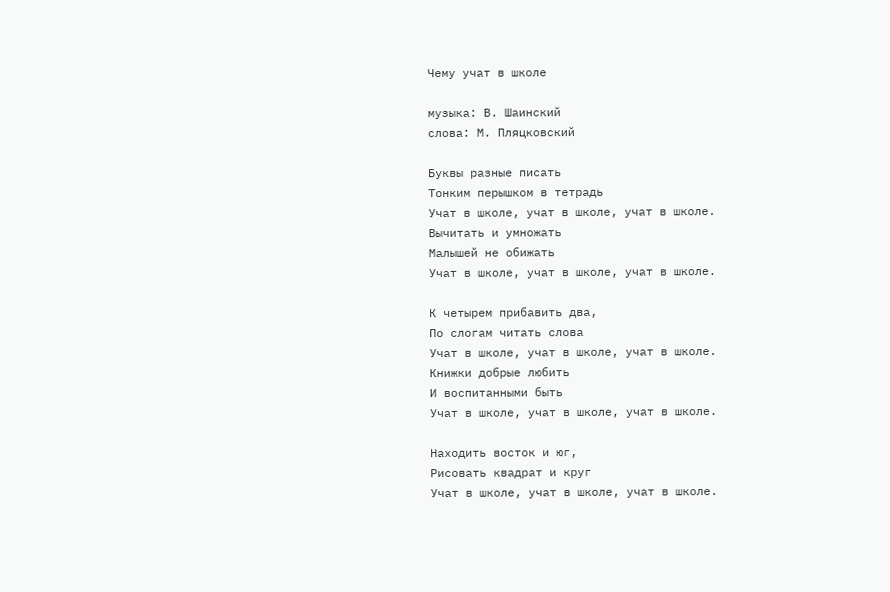Чему учат в школе

музыка: В. Шаинский
слова: М. Пляцковский

Буквы разные писать
Тонким перышком в тетрадь
Учат в школе, учат в школе, учат в школе.
Вычитать и умножать
Малышей не обижать
Учат в школе, учат в школе, учат в школе.

К четырем прибавить два,
По слогам читать слова
Учат в школе, учат в школе, учат в школе.
Книжки добрые любить
И воспитанными быть
Учат в школе, учат в школе, учат в школе.

Находить восток и юг,
Рисовать квадрат и круг
Учат в школе, учат в школе, учат в школе.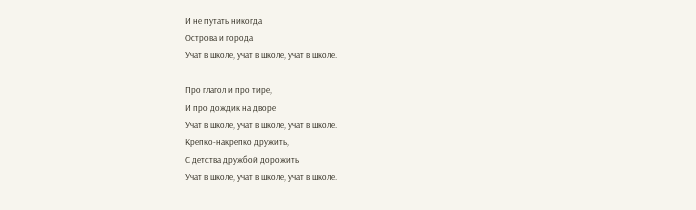И не путать никогда
Острова и города
Учат в школе, учат в школе, учат в школе.

Про глагол и про тире,
И про дождик на дворе
Учат в школе, учат в школе, учат в школе.
Крепко-накрепко дружить,
С детства дружбой дорожить
Учат в школе, учат в школе, учат в школе.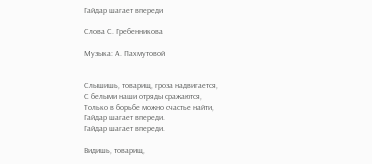Гайдар шагает впереди

Слова С. Гребенникова

Музыка: А. Пахмутовой


Слышишь, товарищ, гроза надвигается,
С белыми наши отряды сражаются,
Только в борьбе можно счастье найти,
Гайдар шагает впереди.
Гайдар шагает впереди.

Видишь, товарищ,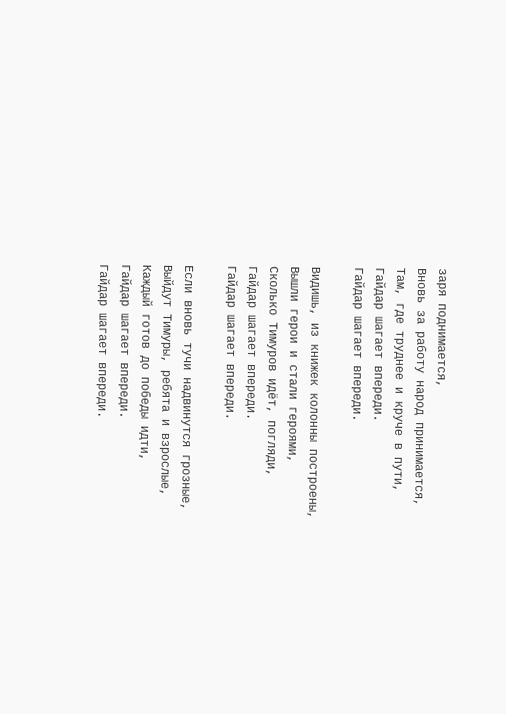заря поднимается,
Вновь за работу народ принимается,
Там, где труднее и круче в пути,
Гайдар шагает впереди.
Гайдар шагает впереди.

Видишь, из книжек колонны построены,
Вышли герои и стали героями,
Сколько Тимуров идёт, погляди,
Гайдар шагает впереди.
Гайдар шагает впереди.

Если вновь тучи надвинутся грозные,
Выйдут Тимуры, ребята и взрослые,
Каждый готов до победы идти,
Гайдар шагает впереди.
Гайдар шагает впереди.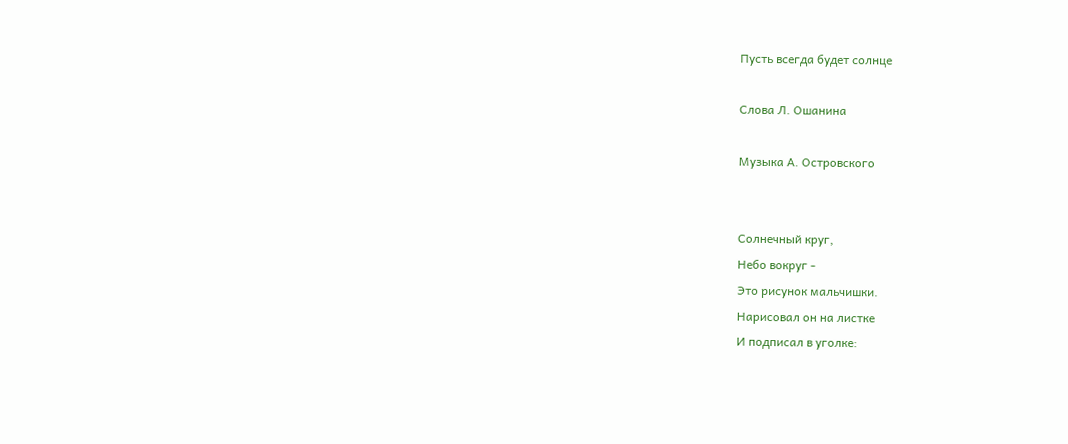Пусть всегда будет солнце

Слова Л. Ошанина

Музыка А. Островского


Солнечный круг,
Небо вокруг -
Это рисунок мальчишки.
Нарисовал он на листке
И подписал в уголке: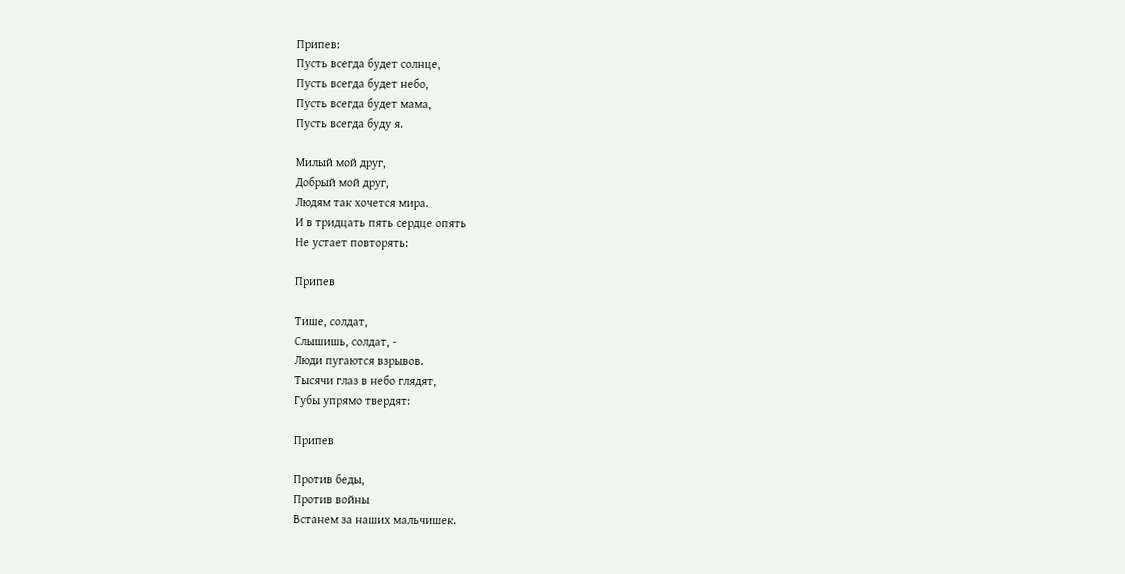Припев:
Пусть всегда будет солнце,
Пусть всегда будет небо,
Пусть всегда будет мама,
Пусть всегда буду я.

Милый мой друг,
Добрый мой друг,
Людям так хочется мира.
И в тридцать пять сердце опять
Не устает повторять:

Припев

Тише, солдат,
Слышишь, солдат, -
Люди пугаются взрывов.
Тысячи глаз в небо глядят,
Губы упрямо твердят:

Припев

Против беды,
Против войны
Встанем за наших мальчишек.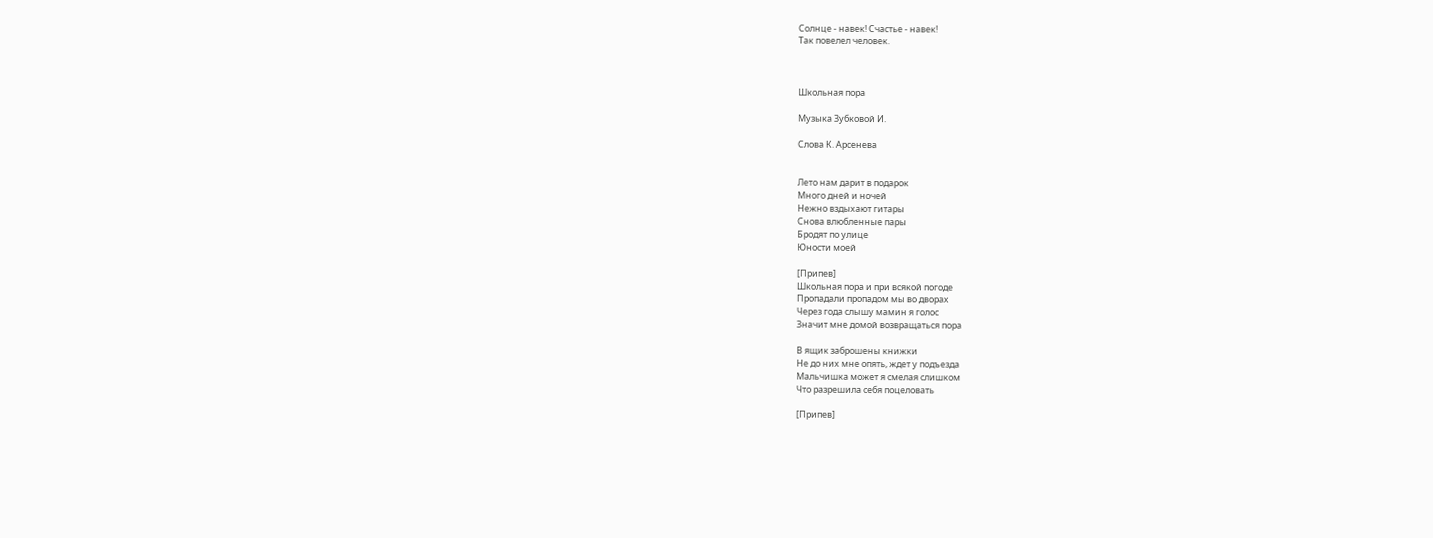Солнце - навек! Счастье - навек!
Так повелел человек.



Школьная пора

Музыка Зубковой И.

Слова К. Арсенева


Лето нам дарит в подарок
Много дней и ночей
Нежно вздыхают гитары
Снова влюбленные пары
Бродят по улице
Юности моей

[Припев]
Школьная пора и при всякой погоде
Пропадали пропадом мы во дворах
Через года слышу мамин я голос
Значит мне домой возвращаться пора

В ящик заброшены книжки
Не до них мне опять, ждет у подъезда
Мальчишка может я смелая слишком
Что разрешила себя поцеловать

[Припев]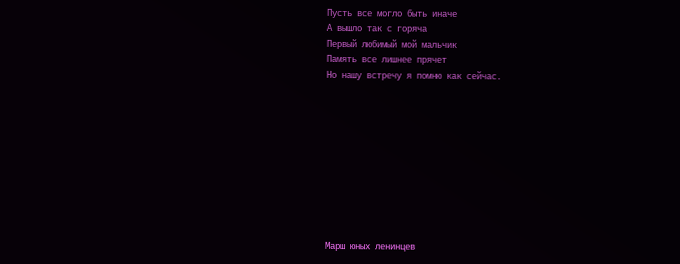Пусть все могло быть иначе
А вышло так с горяча
Первый любимый мой мальчик
Память все лишнее прячет
Но нашу встречу я помню как сейчас.










Марш юных ленинцев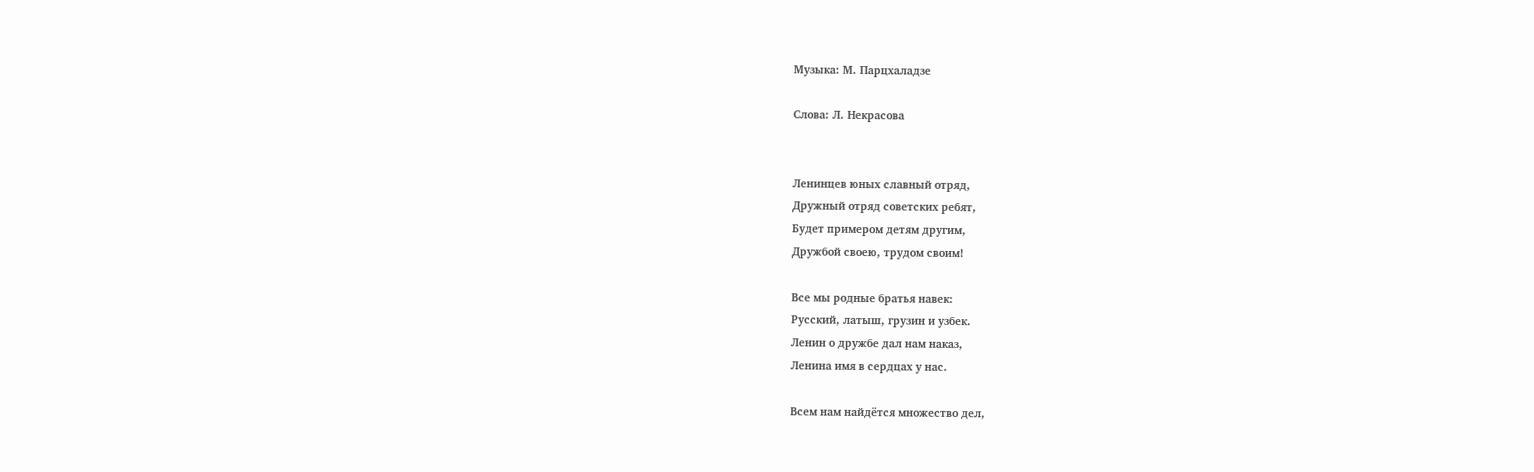Музыка: М. Парцхаладзе

Слова: Л. Некрасова


Ленинцев юных славный отряд,
Дружный отряд советских ребят,
Будет примером детям другим,
Дружбой своею, трудом своим!

Все мы родные братья навек:
Русский, латыш, грузин и узбек.
Ленин о дружбе дал нам наказ,
Ленина имя в сердцах у нас.

Всем нам найдётся множество дел,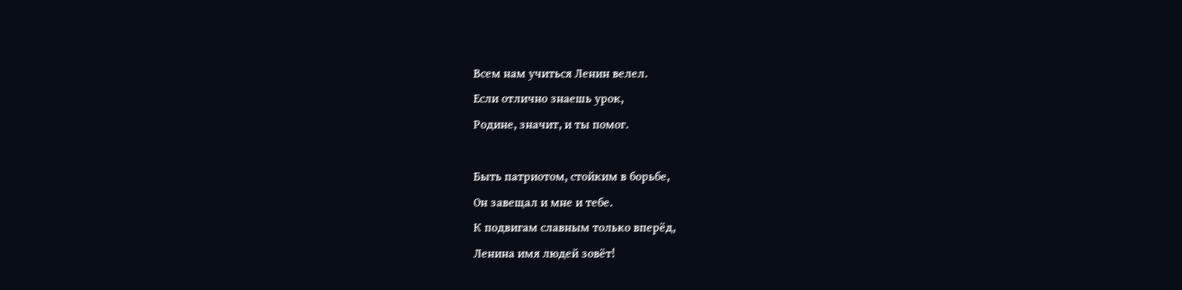Всем нам учиться Ленин велел.
Если отлично знаешь урок,
Родине, значит, и ты помог.

Быть патриотом, стойким в борьбе,
Он завещал и мне и тебе.
К подвигам славным только вперёд,
Ленина имя людей зовёт!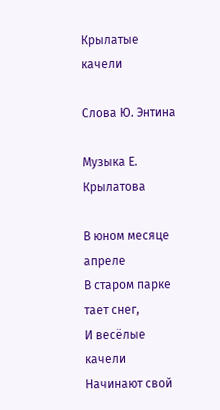Крылатые качели

Слова Ю. Энтина

Музыка Е. Крылатова

В юном месяце апреле
В старом парке тает снег,
И весёлые качели
Начинают свой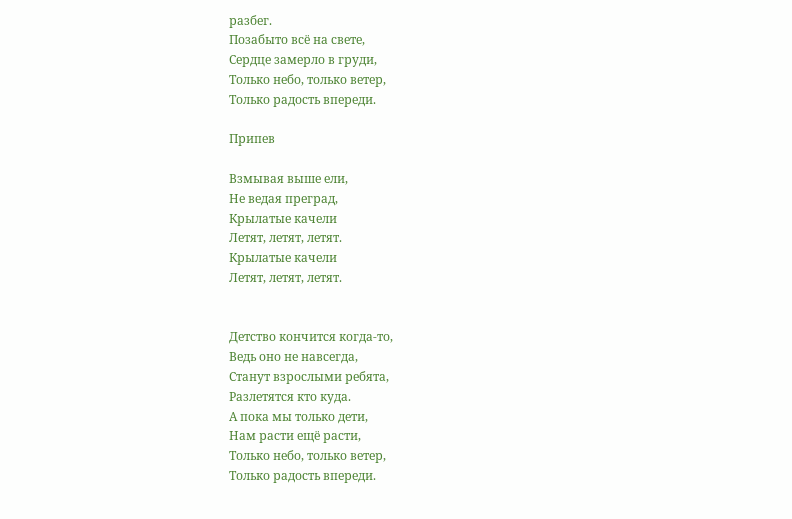разбег.
Позабыто всё на свете,
Сердце замерло в груди,
Только небо, только ветер,
Только радость впереди.

Припев

Взмывая выше ели,
Не ведая преград,
Крылатые качели
Летят, летят, летят.
Крылатые качели
Летят, летят, летят.


Детство кончится когда-то,
Ведь оно не навсегда,
Станут взрослыми ребята,
Разлетятся кто куда.
А пока мы только дети,
Нам расти ещё расти,
Только небо, только ветер,
Только радость впереди.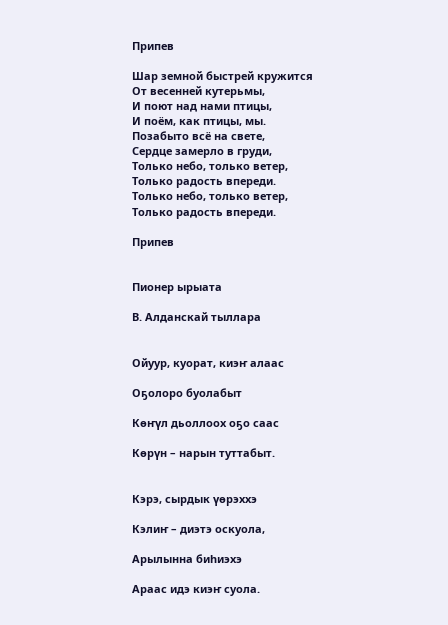Припев

Шар земной быстрей кружится
От весенней кутерьмы,
И поют над нами птицы,
И поём, как птицы, мы.
Позабыто всё на свете,
Сердце замерло в груди,
Только небо, только ветер,
Только радость впереди.
Только небо, только ветер,
Только радость впереди.

Припев


Пионер ырыата

В. Алданскай тыллара


Ойуур, куорат, киэҥ алаас

Оҕолоро буолабыт

Көҥүл дьоллоох оҕо саас

Көрүн – нарын туттабыт.


Кэрэ, сырдык үөрэххэ

Кэлиҥ – диэтэ оскуола,

Арылынна биһиэхэ

Араас идэ киэҥ суола.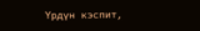Үрдүн кэспит,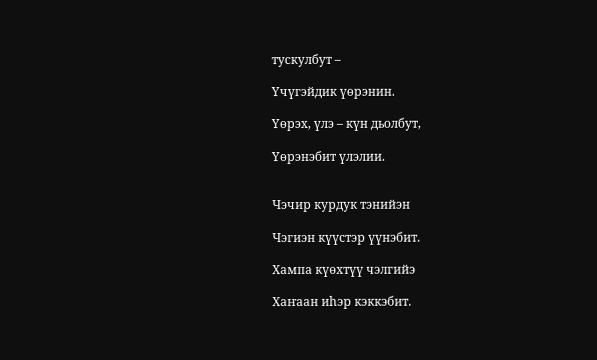тускулбут –

Үчүгэйдик үөрэнин.

Үөрэх, үлэ – күн дьолбут,

Үөрэнэбит үлэлии.


Чэчир курдук тэнийэн

Чэгиэн күүстэр үүнэбит.

Хампа күөхтүү чэлгийэ

Хаҥаан иһэр кэккэбит.